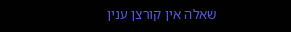שאלה אין קורצן ענין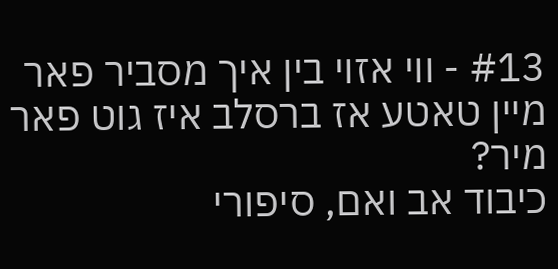#13 - ווי אזוי בין איך מסביר פאר מיין טאטע אז ברסלב איז גוט פאר מיר?
כיבוד אב ואם, סיפורי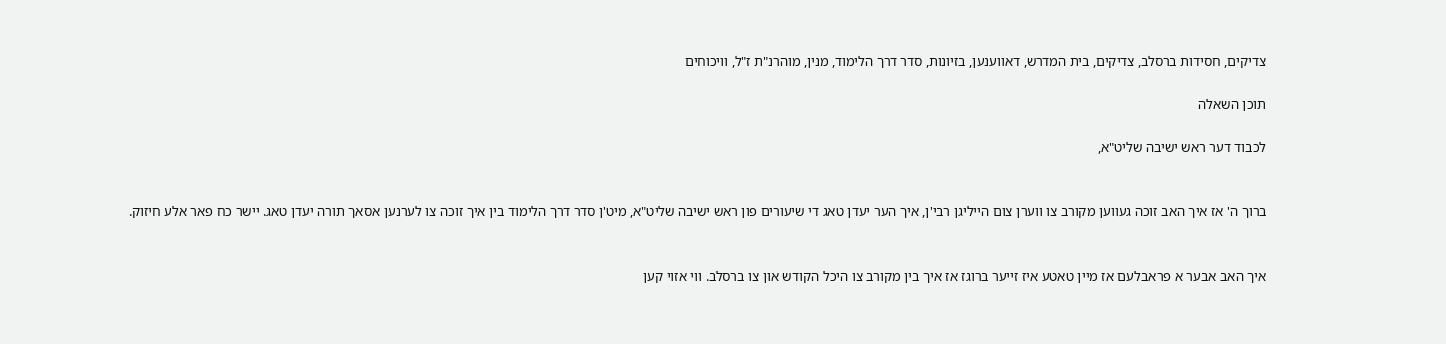צדיקים, חסידות ברסלב, צדיקים, בית המדרש, דאווענען, בזיונות, סדר דרך הלימוד, מנין, מוהרנ"ת ז"ל, וויכוחים

תוכן השאלה

לכבוד דער ראש ישיבה שליט"א,


ברוך ה' אז איך האב זוכה געווען מקורב צו ווערן צום הייליגן רבי'ן, איך הער יעדן טאג די שיעורים פון ראש ישיבה שליט"א, מיט'ן סדר דרך הלימוד בין איך זוכה צו לערנען אסאך תורה יעדן טאג. יישר כח פאר אלע חיזוק.


איך האב אבער א פראבלעם אז מיין טאטע איז זייער ברוגז אז איך בין מקורב צו היכל הקודש און צו ברסלב. ווי אזוי קען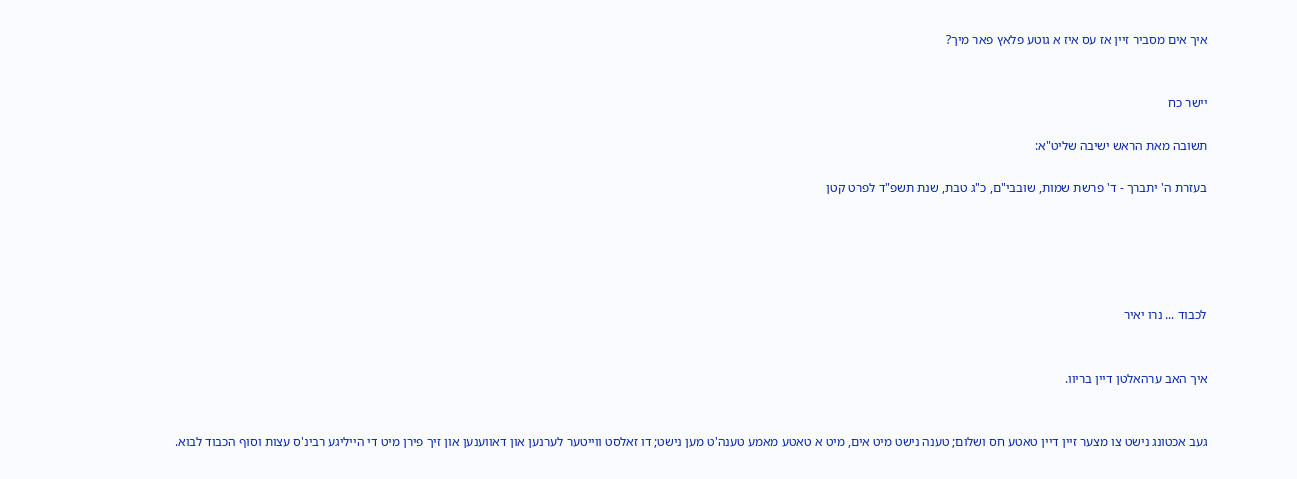איך אים מסביר זיין אז עס איז א גוטע פלאץ פאר מיך?


יישר כח

תשובה מאת הראש ישיבה שליט"א:

בעזרת ה' יתברך - ד' פרשת שמות, שובבי"ם, כ"ג טבת, שנת תשפ"ד לפרט קטן





לכבוד ... נרו יאיר


איך האב ערהאלטן דיין בריוו.


געב אכטונג נישט צו מצער זיין דיין טאטע חס ושלום; טענה נישט מיט אים, מיט א טאטע מאמע טענה'ט מען נישט; דו זאלסט ווייטער לערנען און דאווענען און זיך פירן מיט די הייליגע רבינ'ס עצות וסוף הכבוד לבוא.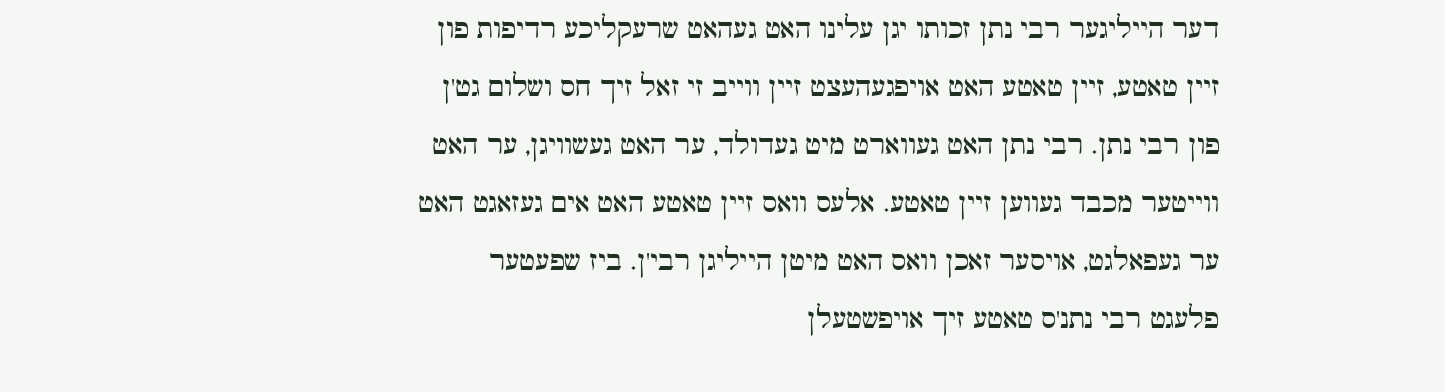דער הייליגער רבי נתן זכותו יגן עלינו האט געהאט שרעקליכע רדיפות פון זיין טאטע, זיין טאטע האט אויפגעהעצט זיין ווייב זי זאל זיך חס ושלום גט'ן פון רבי נתן. רבי נתן האט געווארט מיט געדולד, ער האט געשוויגן, ער האט ווייטער מכבד געווען זיין טאטע. אלעס וואס זיין טאטע האט אים געזאגט האט ער געפאלגט, אויסער זאכן וואס האט מיטן הייליגן רבי'ן. ביז שפעטער פלעגט רבי נתנ'ס טאטע זיך אויפשטעלן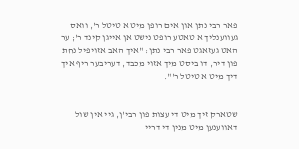פאר רבי נתן און אים רופן מיט א טיטל ר', וואס געווענליך א טאטע רופט נישט אן אייגן קינד ר'; ער האט געזאגט פאר רבי נתן: "איך האב אזויפיל נחת פון דיר, דו ביסט מיך אזוי מכבד, דעריבער ריף איך דיך מיט א טיטל ר'".


שטארק זיך מיט די עצות פון רבי'ן, גיי אין שול דאווענען מיט מנין די דריי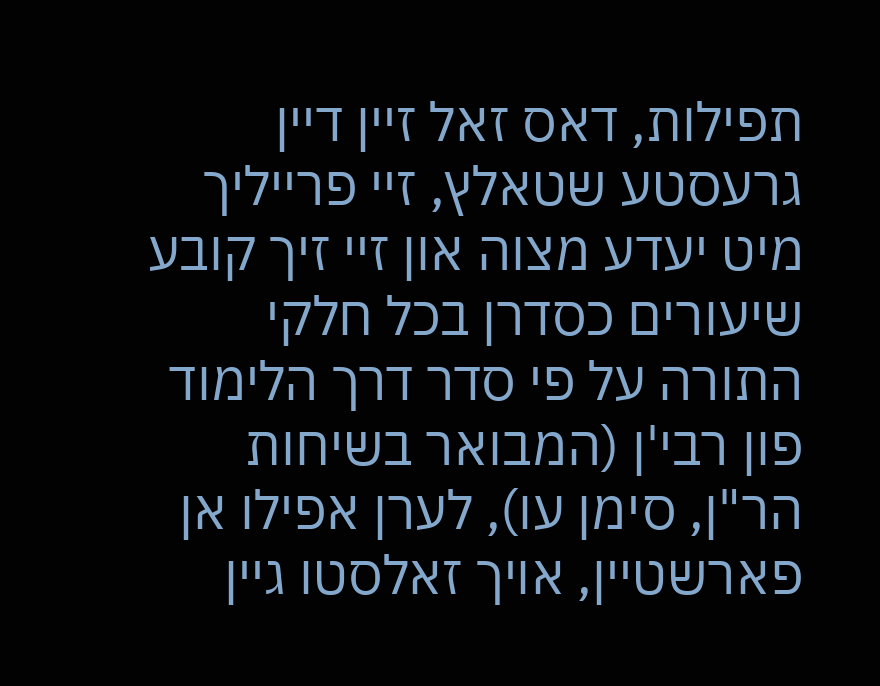תפילות, דאס זאל זיין דיין גרעסטע שטאלץ, זיי פרייליך מיט יעדע מצוה און זיי זיך קובע שיעורים כסדרן בכל חלקי התורה על פי סדר דרך הלימוד פון רבי'ן (המבואר בשיחות הר"ן, סימן עו), לערן אפילו אן פארשטיין, אויך זאלסטו גיין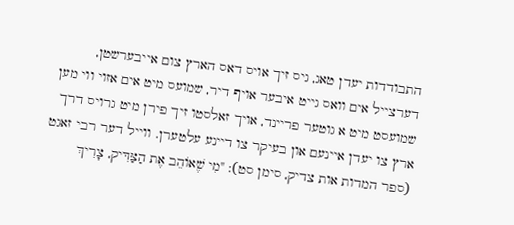התבודדות יעדן טאג, גיס זיך אויס דאס הארץ צום אייבערשטן, דערצייל אים וואס גייט איבער אויף דיר, שמועס מיט אים אזוי ווי מען שמועסט מיט א גוטער פריינד, אויך זאלסטו זיך פירן מיט גרויס דרך ארץ צו יעדן איינעם און בעיקר צו דיינע עלטערן. ווייל דער רבי זאגט (ספר המדות אות צדיק, סימן סט): "מִי שֶׁאוֹהֵב אֶת הַצַּדִּיק, צָרִיךְ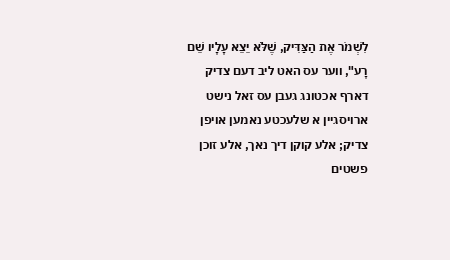לִשְׁמֹר אֶת הַצַּדִּיק, שֶׁלֹּא יֵצֵא עָלָיו שֵׁם רָע", ווער עס האט ליב דעם צדיק דארף אכטונג געבן עס זאל נישט ארויסגיין א שלעכטע נאמען אויפן צדיק; אלע קוקן דיך נאך, אלע זוכן פשטים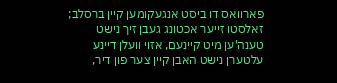פארוואס דו ביסט אנגעקומען קיין ברסלב; זאלסטו זייער אכטונג געבן זיך נישט טענה'ען מיט קיינעם, אזוי וועלן דיינע עלטערן נישט האבן קיין צער פון דיר,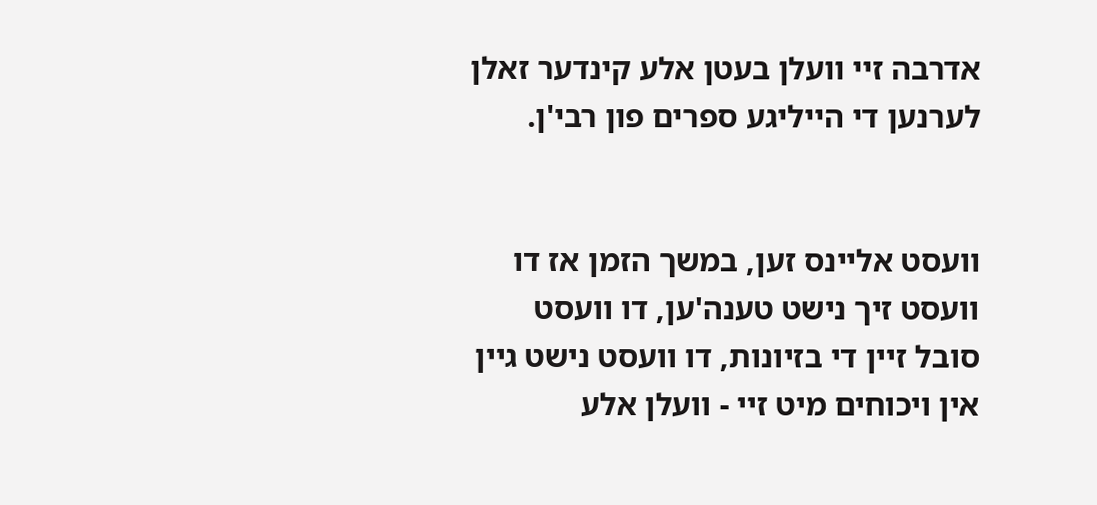אדרבה זיי וועלן בעטן אלע קינדער זאלן לערנען די הייליגע ספרים פון רבי'ן.


וועסט אליינס זען, במשך הזמן אז דו וועסט זיך נישט טענה'ען, דו וועסט סובל זיין די בזיונות, דו וועסט נישט גיין אין ויכוחים מיט זיי - וועלן אלע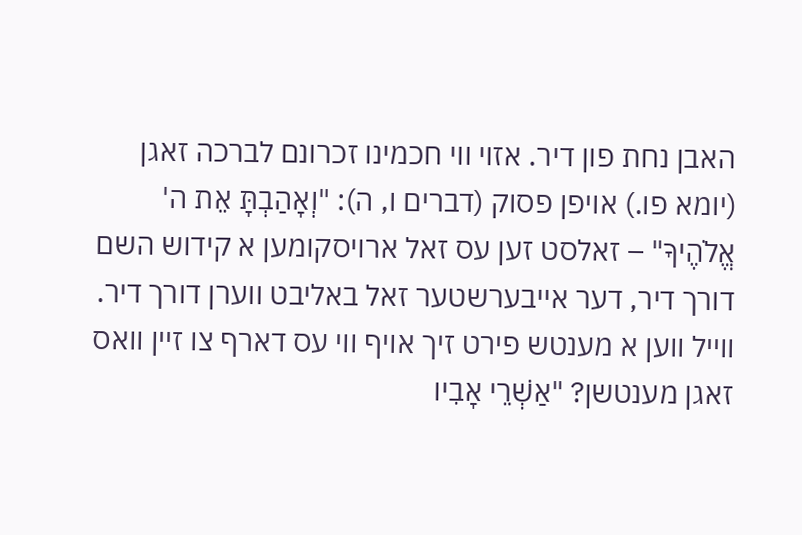האבן נחת פון דיר. אזוי ווי חכמינו זכרונם לברכה זאגן (יומא פו.) אויפן פסוק (דברים ו, ה): "וְאָהַבְתָּ אֵת ה' אֱלֹהֶיךָ" – זאלסט זען עס זאל ארויסקומען א קידוש השם דורך דיר, דער אייבערשטער זאל באליבט ווערן דורך דיר. ווייל ווען א מענטש פירט זיך אויף ווי עס דארף צו זיין וואס זאגן מענטשן? "אַשְׁרֵי אָבִיו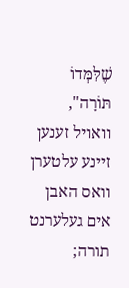שֶׁלִּמְּדוֹ תּוֹרָה", וואויל זענען זיינע עלטערן וואס האבן אים געלערנט תורה;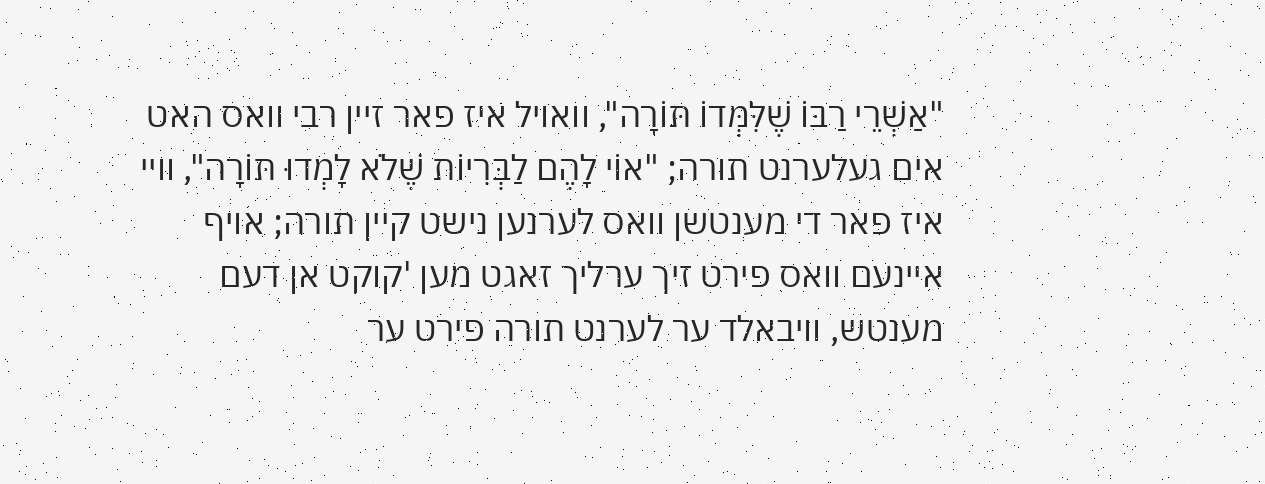"אַשְׁרֵי רַבּוֹ שֶׁלִּמְּדוֹ תּוֹרָה", וואויל איז פאר זיין רבי וואס האט אים געלערנט תורה; "אוֹי לָהֶם לַבְּרִיוֹת שֶׁלֹא לָמְדוּ תּוֹרָה", וויי איז פאר די מענטשן וואס לערנען נישט קיין תורה; אויף איינעם וואס פירט זיך ערליך זאגט מען 'קוקט אן דעם מענטש, וויבאלד ער לערנט תורה פירט ער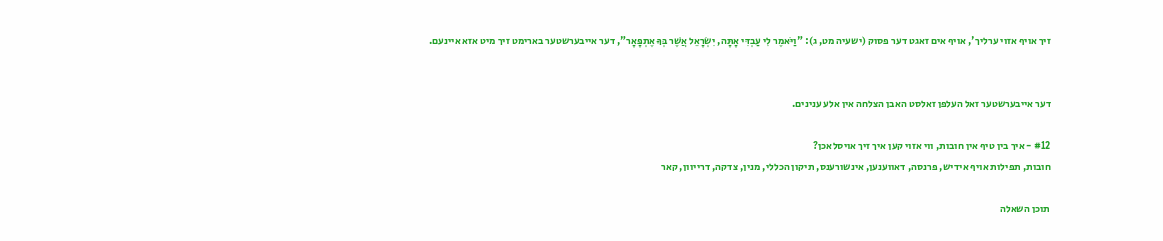זיך אויף אזוי ערליך', אויף אים זאגט דער פסוק (ישעיה מט, ג): "וַיֹּאמֶר לִי עַבְדִּי אָתָּה, יִשְׂרָאֵל אֲשֶׁר בְּךָ אֶתְפָּאָר", דער אייבערשטער בארימט זיך מיט אזא איינעם.


דער אייבערשטער זאל העלפן זאלסט האבן הצלחה אין אלע ענינים.

#12 - איך בין טיף אין חובות, ווי אזוי קען איך זיך אויסלאכן?
חובות, תפילות אויף אידיש, פרנסה, דאווענען, אינשורענס, תיקון הכללי, מנין, צדקה, דרייוון, קאר

תוכן השאלה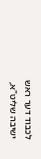לכבוד דער ראש ישיבה שליט"א,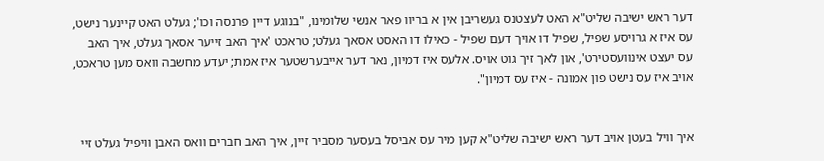דער ראש ישיבה שליט"א האט לעצטנס געשריבן אין א בריוו פאר אנשי שלומינו, "בנוגע דיין פרנסה וכו'; געלט האט קיינער נישט, עס איז א גרויסע שפיל, שפיל דו אויך דעם שפיל - כאילו דו האסט אסאך געלט; טראכט 'איך האב זייער אסאך געלט, איך האב עס יעצט אינוועסטירט', און לאך זיך גוט אויס. אלעס איז דמיון, נאר דער אייבערשטער איז אמת; יעדע מחשבה וואס מען טראכט, אויב איז עס נישט פון אמונה - איז עס דמיון".


איך וויל בעטן אויב דער ראש ישיבה שליט"א קען מיר עס אביסל בעסער מסביר זיין, איך האב חברים וואס האבן וויפיל געלט זיי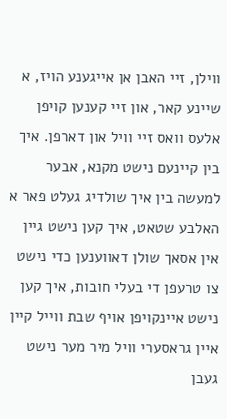ווילן, זיי האבן אן אייגענע הויז, א שיינע קאר, און זיי קענען קויפן אלעס וואס זיי וויל און דארפן. איך בין קיינעם נישט מקנא, אבער למעשה בין איך שולדיג געלט פאר א האלבע שטאט, איך קען נישט גיין אין אסאך שולן דאווענען כדי נישט צו טרעפן די בעלי חובות, איך קען נישט איינקויפן אויף שבת ווייל קיין איין גראסערי וויל מיר מער נישט געבן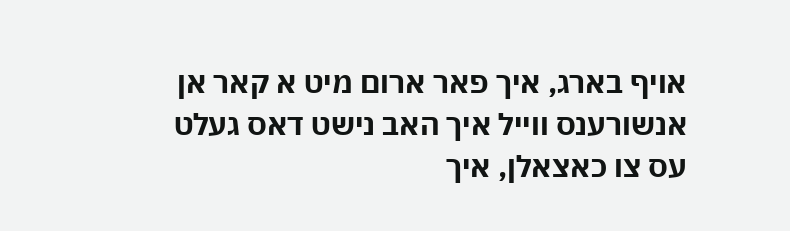אויף בארג, איך פאר ארום מיט א קאר אן אנשורענס ווייל איך האב נישט דאס געלט עס צו כאצאלן, איך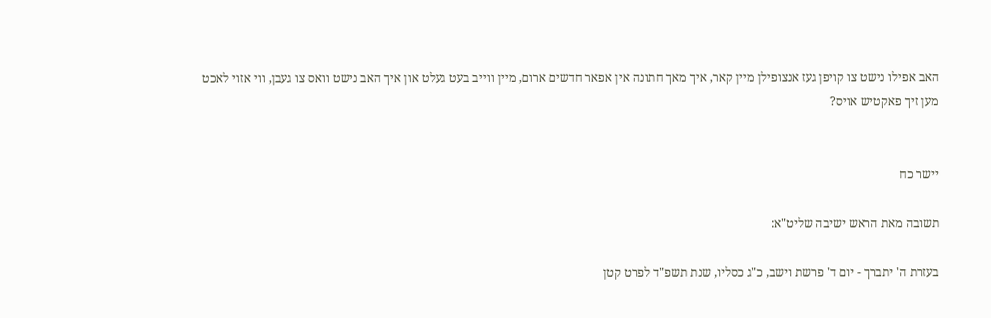האב אפילו נישט צו קויפן געז אנצופילן מיין קאר, איך מאך חתונה אין אפאר חדשים ארום, מיין ווייב בעט געלט און איך האב נישט וואס צו געבן, ווי אזוי לאכט מען זיך פאקטיש אויס?


יישר כח

תשובה מאת הראש ישיבה שליט"א:

בעזרת ה' יתברך - יום ד' פרשת וישב, כ"ג כסליו, שנת תשפ"ד לפרט קטן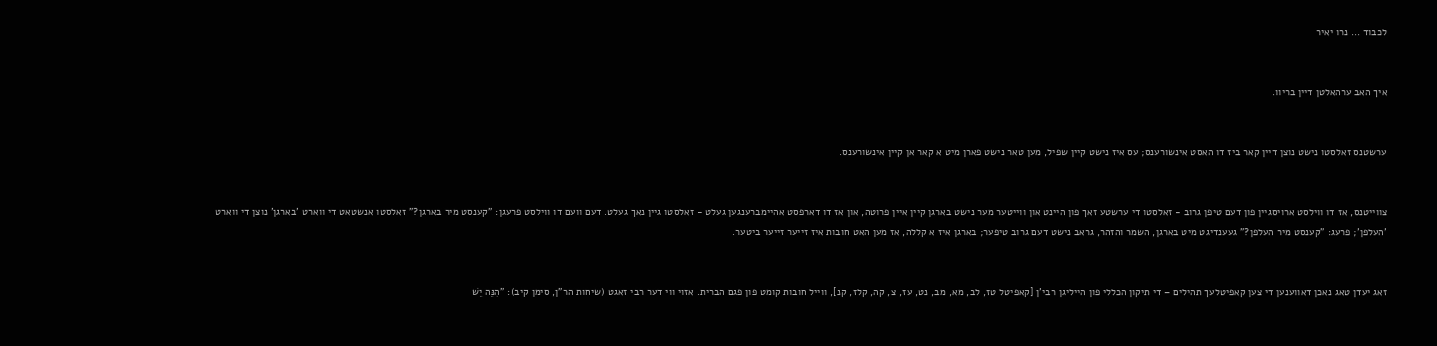לכבוד ... נרו יאיר


איך האב ערהאלטן דיין בריוו.


ערשטנס זאלסטו נישט נוצן דיין קאר ביז דו האסט אינשורענס; עס איז נישט קיין שפיל, מען טאר נישט פארן מיט א קאר אן קיין אינשורענס.


צווייטנס, אז דו ווילסט ארויסגיין פון דעם טיפן גרוב - זאלסטו די ערשטע זאך פון היינט און ווייטער מער נישט בארגן קיין איין פרוטה, און אז דו דארפסט אהיימברענגען געלט - זאלסטו גיין נאך געלט. דעם וועם דו ווילסט פרעגן: "קענסט מיר בארגן?" זאלסטו אנשטאט די ווארט 'בארגן' נוצן די ווארט 'העלפן'; פרעג: "קענסט מיר העלפן?" געענדיגט מיט בארגן, השמר והזהר, גראב נישט דעם גרוב טיפער; בארגן איז א קללה, אז מען האט חובות איז זייער זייער ביטער.


זאג יעדן טאג נאכן דאווענען די צען קאפיטלעך תהילים – די תיקון הכללי פון הייליגן רבי'ן [קאפיטל טז, לב, מא, מב, נט, עז, צ, קה, קלז, קנ], ווייל חובות קומט פון פגם הברית. אזוי ווי דער רבי זאגט (שיחות הר"ן, סימן קיב): "הִנֵּה יֵשׁ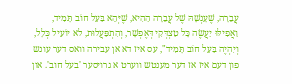עֲבֵרָה, שֶׁעָנְשָׁהּ שֶׁל עֲבֵרָה הַהִיא, שֶׁיְּהֵא בַּעַל חוֹב תָּמִיד, וַאֲפִילּוּ יַעֲשֶׂה כָּל טַצְדְּקִי דְּאֶפְשָׁר, וְהִתְפַּעֲלוּת, לא יוֹעִיל כְּלָל, וְיִהְיֶה בַּעַל חוֹב תָּמִיד", עס איז דא אן עבירה וואס דער עונש פון דעם איז אז דער מענטש ווערט א גרויסער 'בעל חוב'. און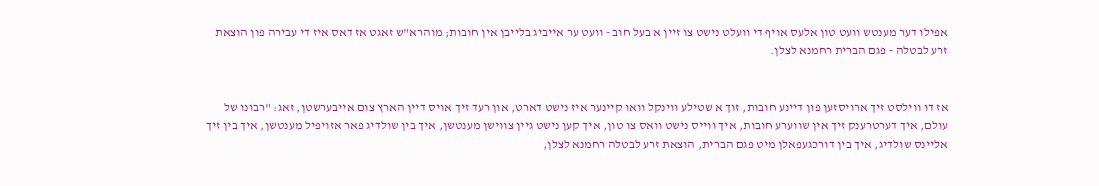אפילו דער מענטש וועט טון אלעס אויף די וועלט נישט צו זיין א בעל חוב - וועט ער אייביג בלייבן אין חובות; מוהרא"ש זאגט אז דאס איז די עבירה פון הוצאת זרע לבטלה - פגם הברית רחמנא לצלן.


אז דו ווילסט זיך ארויסזען פון דיינע חובות, זוך א שטילע ווינקל וואו קיינער איז נישט דארט, און רעד זיך אויס דיין הארץ צום אייבערשטן, זאג: "רבונו של עולם, איך דערטרענק זיך אין שווערע חובות, איך ווייס נישט וואס צו טון, איך קען נישט גיין צווישן מענטשן, איך בין שולדיג פאר אזויפיל מענטשן, איך בין זיך אליינס שולדיג, איך בין דורכגעפאלן מיט פגם הברית, הוצאת זרע לבטלה רחמנא לצלן,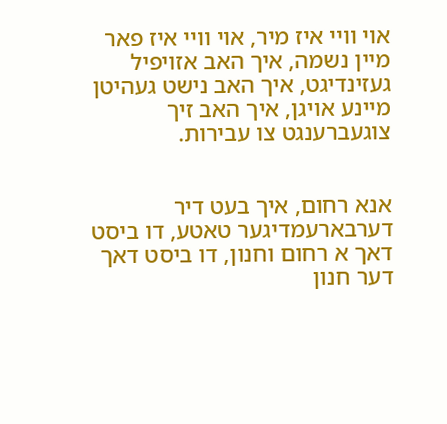אוי וויי איז מיר, אוי וויי איז פאר מיין נשמה, איך האב אזויפיל געזינדיגט, איך האב נישט געהיטן מיינע אויגן, איך האב זיך צוגעברענגט צו עבירות.


אנא רחום, איך בעט דיר דערבארעמדיגער טאטע, דו ביסט דאך א רחום וחנון, דו ביסט דאך דער חנון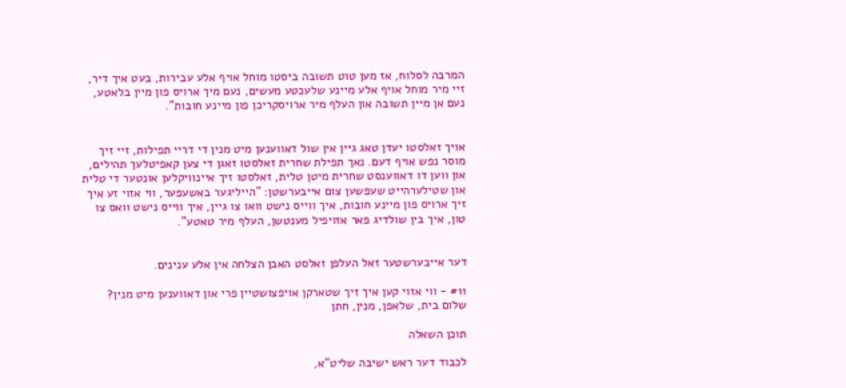המרבה לסלוח, אז מען טוט תשובה ביסטו מוחל אויף אלע עבירות, בעט איך דיר, זיי מיר מוחל אויף אלע מיינע שלעכטע מעשים, נעם מיך ארויס פון מיין בלאטע, נעם אן מיין תשובה און העלף מיר ארויסקריכן פון מיינע חובות".


אויך זאלסטו יעדן טאג גיין אין שול דאווענען מיט מנין די דריי תפילות, זיי זיך מוסר נפש אויף דעם. נאך תפילת שחרית זאלסטו זאגן די צען קאפיטלעך תהילים, און ווען דו דאווענסט שחרית מיטן טלית, זאלסטו זיך איינוויקלען אונטער די טלית און שטילערהייט שעפשען צום אייבערשטן: "הייליגער באשעפער, ווי אזוי זע איך זיך ארויס פון מיינע חובות, איך ווייס נישט וואו צו גיין, איך ווייס נישט וואס צו טון, איך בין שולדיג פאר אזויפיל מענטשן, העלף מיר טאטע".


דער אייבערשטער זאל העלפן זאלסט האבן הצלחה אין אלע ענינים.

#11 - ווי אזוי קען איך זיך שטארקן אויפצושטיין פרי און דאווענען מיט מנין?
שלום בית, שלאפן, מנין, חתן

תוכן השאלה

לכבוד דער ראש ישיבה שליט"א,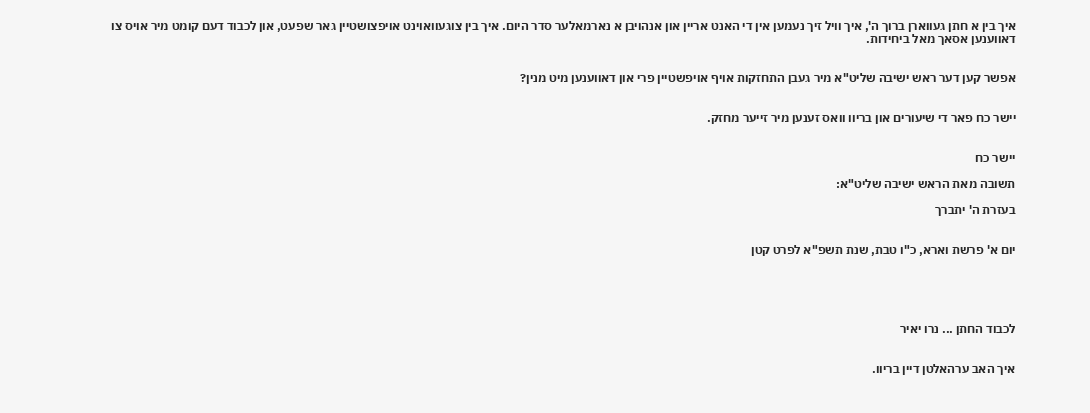איך בין א חתן געווארן ברוך ה', איך וויל זיך נעמען אין די האנט אריין און אנהויבן א נארמאלער סדר היום. איך בין צוגעוואוינט אויפצושטיין גאר שפעט, און לכבוד דעם קומט מיר אויס צו דאווענען אסאך מאל ביחידות.


אפשר קען דער ראש ישיבה שליט"א מיר געבן התחזקות אויף אויפשטיין פרי און דאווענען מיט מנין?


יישר כח פאר די שיעורים און בריוו וואס זענען מיר זייער מחזק.


יישר כח

תשובה מאת הראש ישיבה שליט"א:

בעזרת ה' יתברך


יום א' פרשת וארא, כ"ו טבת, שנת תשפ"א לפרט קטן





לכבוד החתן ... נרו יאיר


איך האב ערהאלטן דיין בריוו.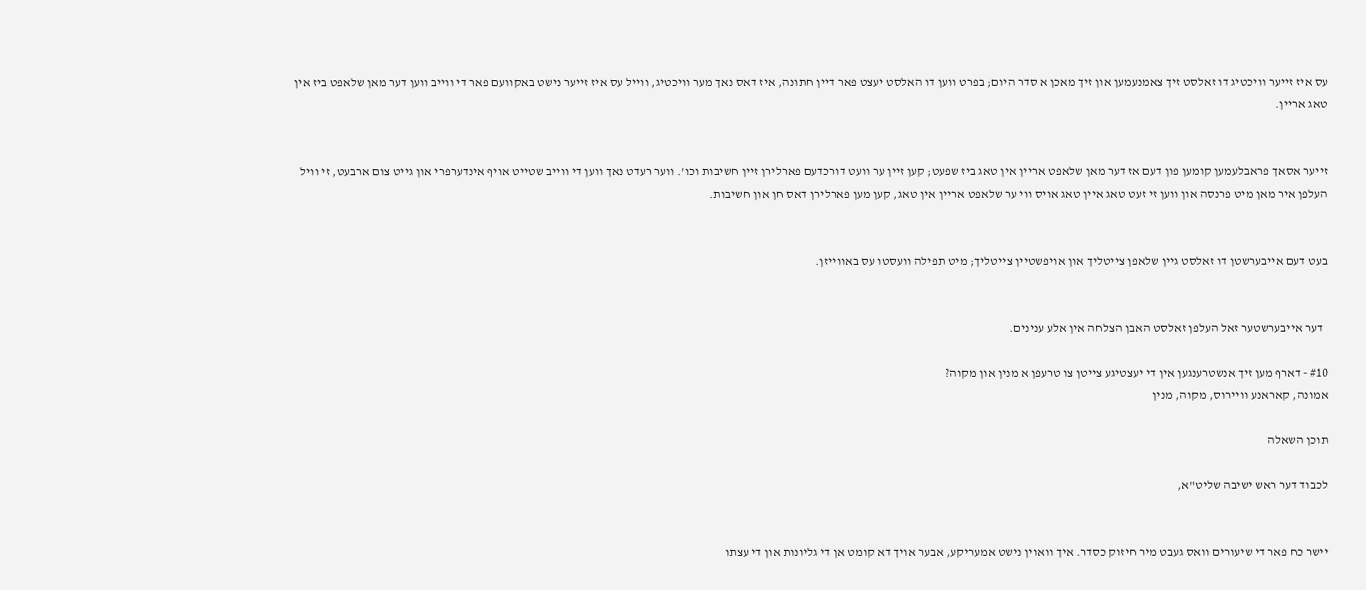עס איז זייער וויכטיג דו זאלסט זיך צאמנעמען און זיך מאכן א סדר היום; בפרט ווען דו האלסט יעצט פאר דיין חתונה, איז דאס נאך מער וויכטיג, ווייל עס איז זייער נישט באקוועם פאר די ווייב ווען דער מאן שלאפט ביז אין טאג אריין.


זייער אסאך פראבלעמען קומען פון דעם אז דער מאן שלאפט אריין אין טאג ביז שפעט; קען זיין ער וועט דורכדעם פארלירן זיין חשיבות וכו'. ווער רעדט נאך ווען די ווייב שטייט אויף אינדערפרי און גייט צום ארבעט, זי וויל העלפן איר מאן מיט פרנסה און ווען זי זעט טאג איין טאג אויס ווי ער שלאפט אריין אין טאג, קען מען פארלירן דאס חן און חשיבות.


בעט דעם אייבערשטן דו זאלסט גיין שלאפן צייטליך און אויפשטיין צייטליך; מיט תפילה וועסטו עס באווייזן.


  דער אייבערשטער זאל העלפן זאלסט האבן הצלחה אין אלע ענינים.

#10 - דארף מען זיך אנשטרענגען אין די יעצטיגע צייטן צו טרעפן א מנין און מקוה?
אמונה, קאראנע וויירוס, מקוה, מנין

תוכן השאלה

לכבוד דער ראש ישיבה שליט"א,


יישר כח פאר די שיעורים וואס געבט מיר חיזוק כסדר. איך וואוין נישט אמעריקע, אבער אויך דא קומט אן די גליונות און די עצתו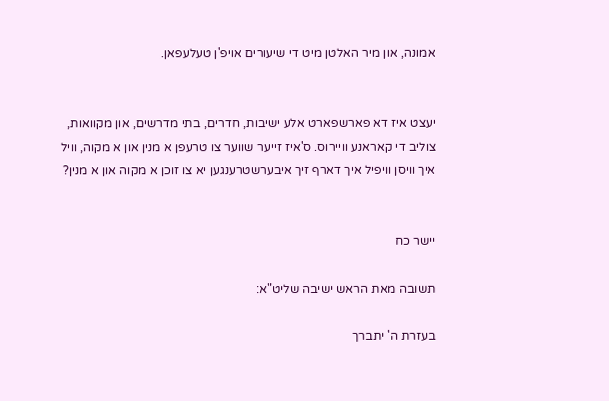אמונה, און מיר האלטן מיט די שיעורים אויפ'ן טעלעפאן.


יעצט איז דא פארשפארט אלע ישיבות, חדרים, בתי מדרשים, און מקוואות, צוליב די קאראנע וויירוס. ס'איז זייער שווער צו טרעפן א מנין און א מקוה, וויל איך וויסן וויפיל איך דארף זיך איבערשטרענגען יא צו זוכן א מקוה און א מנין?


יישר כח

תשובה מאת הראש ישיבה שליט"א:

בעזרת ה' יתברך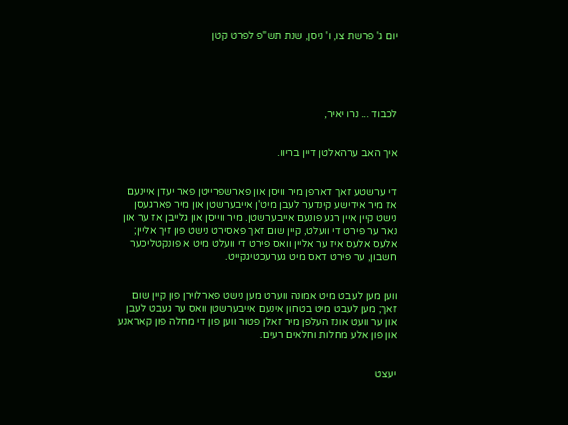יום ג' פרשת צו, ו' ניסן, שנת תש"פ לפרט קטן





לכבוד ... נרו יאיר,


איך האב ערהאלטן דיין בריוו.


די ערשטע זאך דארפן מיר וויסן און פארשפרייטן פאר יעדן איינעם אז מיר אידישע קינדער לעבן מיט'ן אייבערשטן און מיר פארגעסן נישט קיין איין רגע פונעם אייבערשטן. מיר ווייסן און גלייבן אז ער און נאר ער פירט די וועלט, קיין שום זאך פאסירט נישט פון זיך אליין; אלעס אלעס איז ער אליין וואס פירט די וועלט מיט א פונקטליכער חשבון, ער פירט דאס מיט גערעכטיגקייט.


ווען מען לעבט מיט אמונה ווערט מען נישט פארלוירן פון קיין שום זאך; מען לעבט מיט בטחון אינעם אייבערשטן וואס ער געבט לעבן און ער וועט אונז העלפן מיר זאלן פטור ווען פון די מחלה פון קאראנע און פון אלע מחלות וחלאים רעים.


יעצט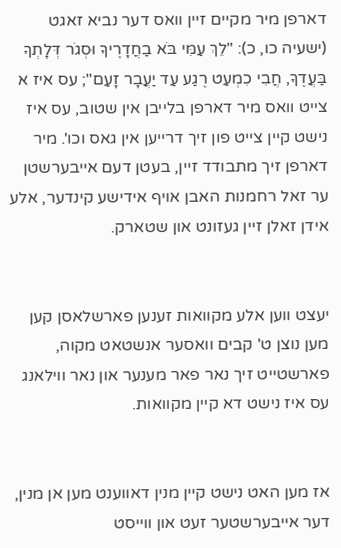דארפן מיר מקיים זיין וואס דער נביא זאגט (ישעיה כו, כ): "לֵךְ עַמִּי בֹּא בַחֲדָרֶיךָ וּסְגֹר דְּלָתְךָ בַּעֲדֶךָ, חֲבִי כִמְעַט רֶגַע עַד יַעֲבָר זָעַם"; עס איז א צייט וואס מיר דארפן בלייבן אין שטוב, עס איז נישט קיין צייט פון זיך דרייען אין גאס וכו'. מיר דארפן זיך מתבודד זיין, בעטן דעם אייבערשטן ער זאל רחמנות האבן אויף אידישע קינדער, אלע אידן זאלן זיין געזונט און שטארק.


יעצט ווען אלע מקוואות זענען פארשלאסן קען מען נוצן ט' קבים וואסער אנשטאט מקוה, פארשטייט זיך נאר פאר מענער און נאר ווילאנג עס איז נישט דא קיין מקוואות.


אז מען האט נישט קיין מנין דאווענט מען אן מנין, דער אייבערשטער זעט און ווייסט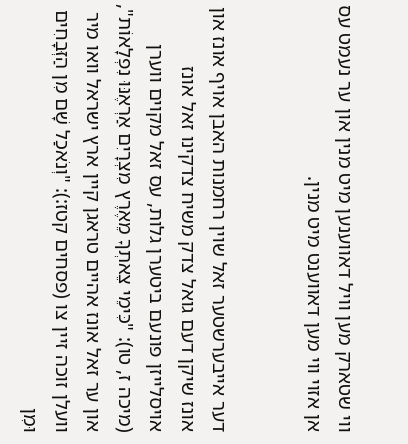ווי שטארק מען וויל דאווענען מיט מנין און ער נעמט עס אן אזוי ווי מען דאווענט מיט מנין.


דער אייבערשטער זאל שוין רחמנות האבן אויף אונז און אונז שיקן דעם גואל צדק משיח צדקינו זאל אונז אויסלייזן פונעם ביטערן גלות, עס זאל מקוים ווערן (מיכה ז, טו): "כִּימֵי צֵאתְךָ מֵאֶרֶץ מִצְרָיִם אַרְאֶנּוּ נִפְלָאוֹת", און ער זאל אונז אהיים טראגן קיין ארץ ישראל וואו מיר וועלן זוכה זיין צו (פסחים קטז:): "וְנֹאכַל שָׁם מִן הַזְּבָחִים וּמִן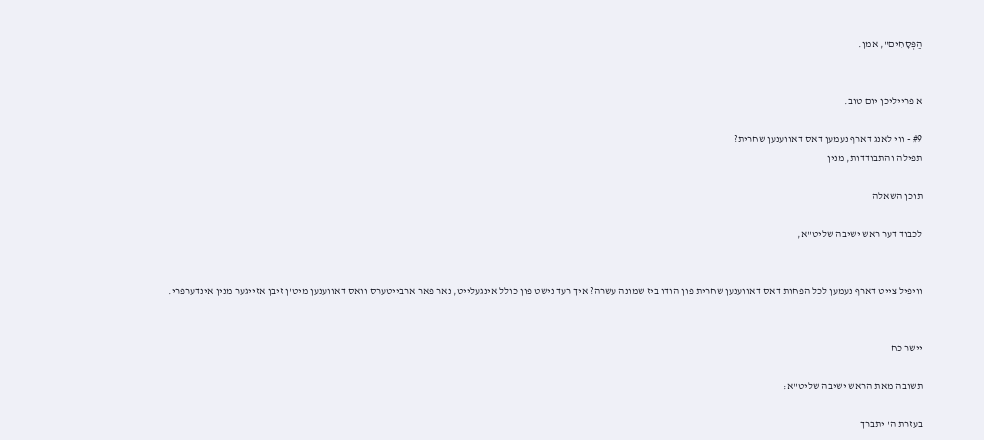הַפְּסָחִים", אמן.


א פרייליכן יום טוב.

#9 - ווי לאנג דארף נעמען דאס דאווענען שחרית?
תפילה והתבודדות, מנין

תוכן השאלה

לכבוד דער ראש ישיבה שליט"א,


וויפיל צייט דארף נעמען לכל הפחות דאס דאווענען שחרית פון הודו ביז שמונה עשרה? איך רעד נישט פון כולל אינגעלייט, נאר פאר ארבייטערס וואס דאווענען מיט'ן זיבן אזייגער מנין אינדערפרי.


יישר כח

תשובה מאת הראש ישיבה שליט"א:

בעזרת ה' יתברך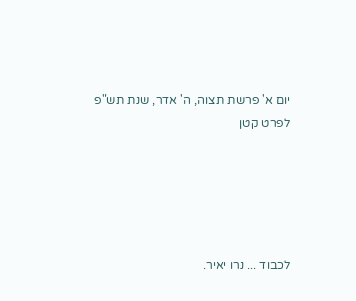יום א' פרשת תצוה, ה' אדר, שנת תש"פ לפרט קטן





לכבוד ... נרו יאיר.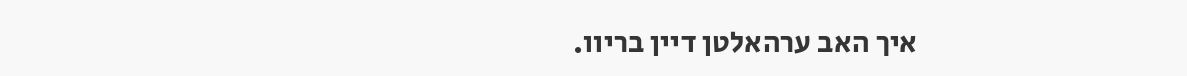איך האב ערהאלטן דיין בריוו.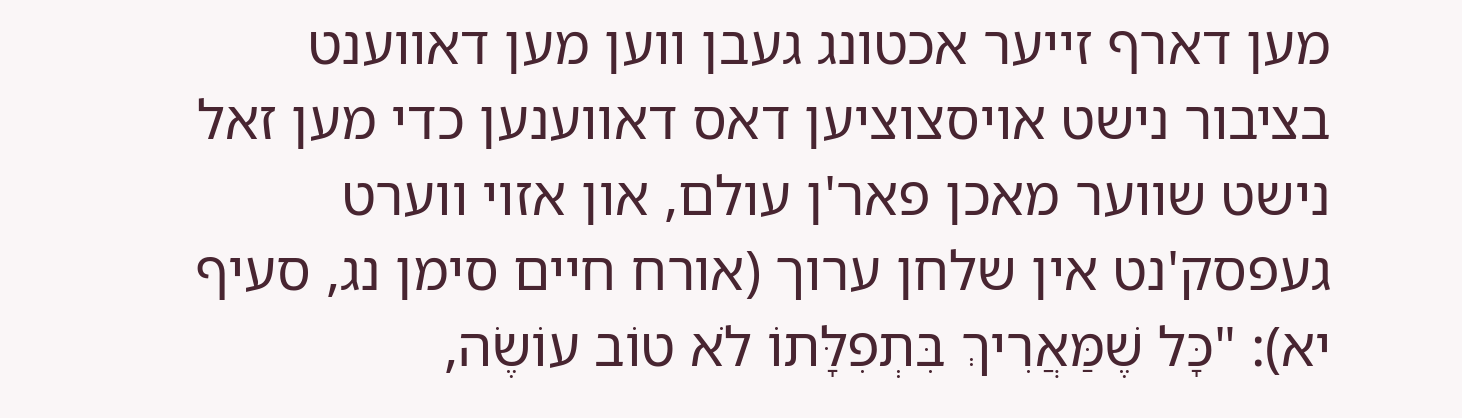מען דארף זייער אכטונג געבן ווען מען דאווענט בציבור נישט אויסצוציען דאס דאווענען כדי מען זאל נישט שווער מאכן פאר'ן עולם, און אזוי ווערט געפסק'נט אין שלחן ערוך (אורח חיים סימן נג, סעיף יא): "כָּל שֶׁמַּאֲרִיךְ בִּתְפִלָּתוֹ לֹא טוֹב עוֹשֶׂה,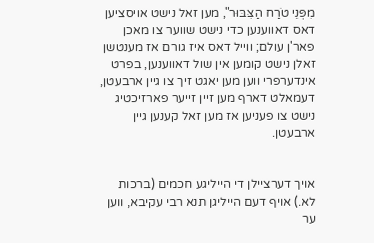מִפְּנֵי טֹרַח הַצִּבּוּר", מען זאל נישט אויסציען דאס דאווענען כדי נישט שווער צו מאכן פאר'ן עולם; ווייל דאס איז גורם אז מענטשן זאלן נישט קומען אין שול דאווענען, בפרט אינדערפרי ווען מען יאגט זיך צו גיין ארבעטן, דעמאלט דארף מען זיין זייער פארזיכטיג נישט צו פעניען אז מען זאל קענען גיין ארבעטן.


אויך דערציילן די הייליגע חכמים (ברכות לא.) אויף דעם הייליגן תנא רבי עקיבא, ווען ער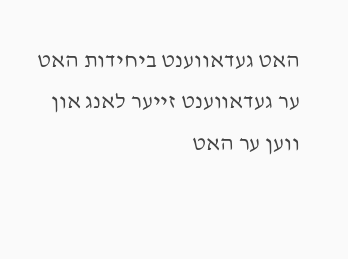האט געדאווענט ביחידות האט ער געדאווענט זייער לאנג און ווען ער האט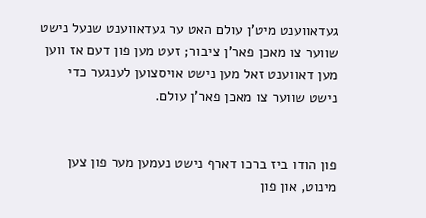געדאווענט מיט'ן עולם האט ער געדאווענט שנעל נישט שווער צו מאכן פאר'ן ציבור; זעט מען פון דעם אז ווען מען דאווענט זאל מען נישט אויסצוען לענגער כדי נישט שווער צו מאכן פאר'ן עולם.


פון הודו ביז ברכו דארף נישט נעמען מער פון צען מינוט, און פון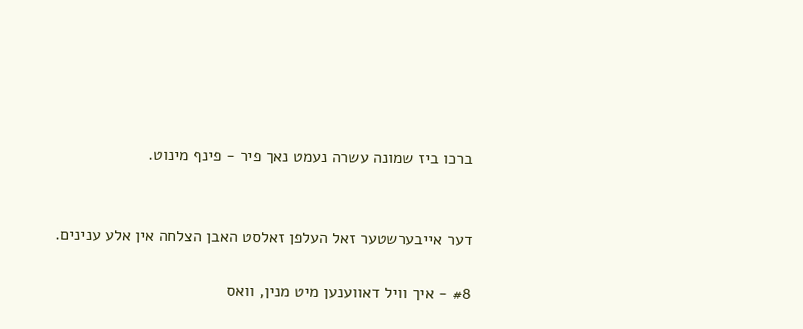ברכו ביז שמונה עשרה נעמט נאך פיר - פינף מינוט.


דער אייבערשטער זאל העלפן זאלסט האבן הצלחה אין אלע ענינים.

#8 - איך וויל דאווענען מיט מנין, וואס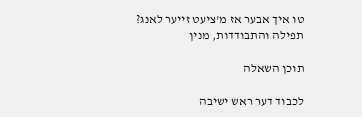טו איך אבער אז מ'ציעט זייער לאנג?
תפילה והתבודדות, מנין

תוכן השאלה

לכבוד דער ראש ישיבה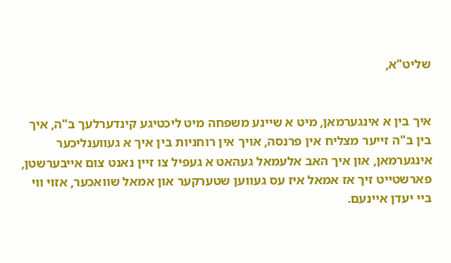שליט"א,


איך בין א אינגערמאן, מיט א שיינע משפחה מיט ליכטיגע קינדערלעך ב"ה, איך בין ב"ה זייער מצליח אין פרנסה, אויך אין רוחניות בין איך א געווענליכער אינגערמאן, און איך האב אלעמאל געהאט א געפיל צו זיין נאנט צום אייבערשטן, פארשטייט זיך אז אמאל איז עס געווען שטערקער און אמאל שוואכער, אזוי ווי ביי יעדן איינעם.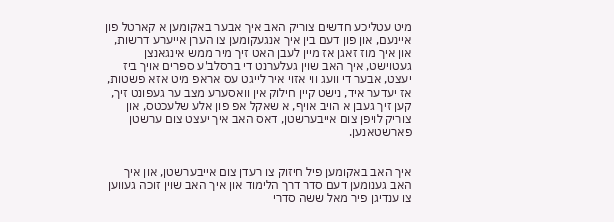מיט עטליכע חדשים צוריק האב איך אבער באקומען א קארטל פון איינעם, און פון דעם בין איך אנגעקומען צו הערן אייערע דרשות, און איך מוז זאגן אז מיין לעבן האט זיך מיר ממש אינגאנצן געטוישט, איך האב שוין געלערנט די ברסלב'ע ספרים אויך ביז יעצט, אבער די וועג ווי אזוי איר לייגט עס אראפ מיט אזא פשטות, אז יעדער איד, נישט קיין חילוק אין וואסערע מצב ער געפונט זיך, קען זיך געבן א הויב אויף, א שאקל אפ פון אלע שלעכטס, און צוריק לויפן צום אייבערשטן, דאס האב איך יעצט צום ערשטן פארשטאנען.


איך האב באקומען פיל חיזוק צו רעדן צום אייבערשטן, און איך האב גענומען דעם סדר דרך הלימוד און איך האב שוין זוכה געווען צו ענדיגן פיר מאל ששה סדרי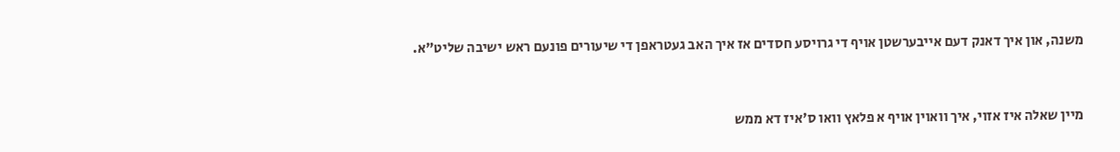משנה, און איך דאנק דעם אייבערשטן אויף די גרויסע חסדים אז איך האב געטראפן די שיעורים פונעם ראש ישיבה שליט"א.


מיין שאלה איז אזוי, איך וואוין אויף א פלאץ וואו ס'איז דא ממש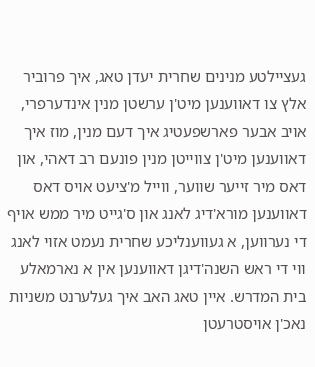געציילטע מנינים שחרית יעדן טאג, איך פרוביר אלץ צו דאווענען מיט'ן ערשטן מנין אינדערפרי, אויב אבער פארשפעטיג איך דעם מנין, מוז איך דאווענען מיט'ן צווייטן מנין פונעם רב דאהי, און דאס מיר זייער שווער, ווייל מ'ציעט אויס דאס דאווענען מורא'דיג לאנג און ס'גייט מיר ממש אויף די נערווען, א געווענליכע שחרית נעמט אזוי לאנג ווי די ראש השנה'דיגן דאווענען אין א נארמאלע בית המדרש. איין טאג האב איך געלערנט משניות נאכ'ן אויסטרעטן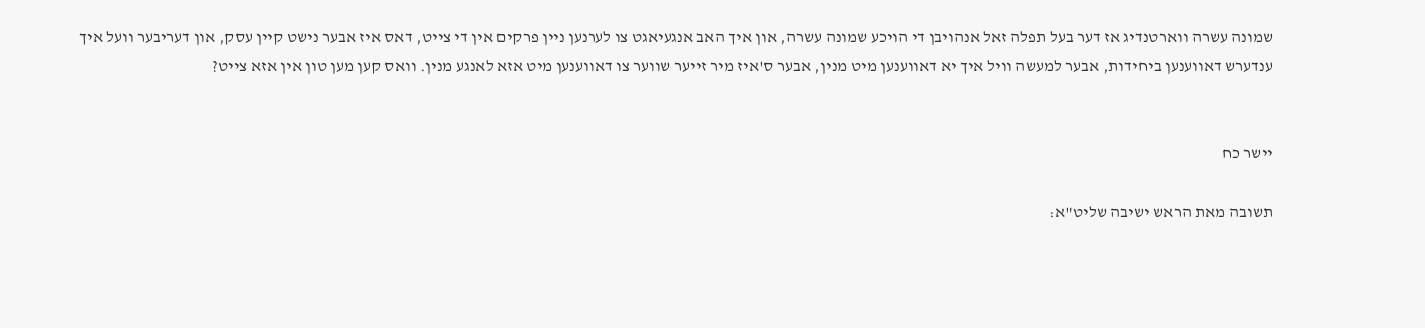שמונה עשרה ווארטנדיג אז דער בעל תפלה זאל אנהויבן די הויכע שמונה עשרה, און איך האב אנגעיאגט צו לערנען ניין פרקים אין די צייט, דאס איז אבער נישט קיין עסק, און דעריבער וועל איך ענדערש דאווענען ביחידות, אבער למעשה וויל איך יא דאווענען מיט מנין, אבער ס'איז מיר זייער שווער צו דאווענען מיט אזא לאנגע מנין. וואס קען מען טון אין אזא צייט?


יישר כח

תשובה מאת הראש ישיבה שליט"א: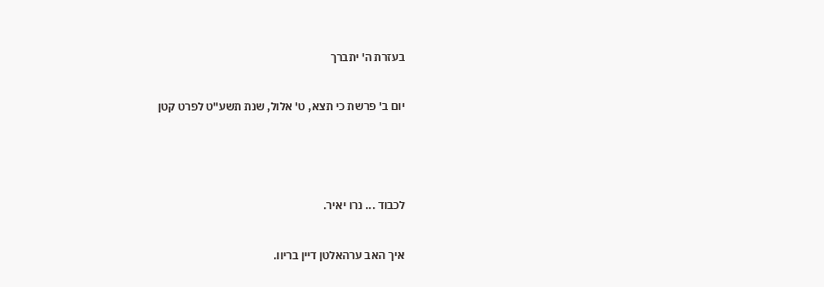בעזרת ה' יתברך


יום ב' פרשת כי תצא, ט' אלול, שנת תשע"ט לפרט קטן





לכבוד ... נרו יאיר.


איך האב ערהאלטן דיין בריוו.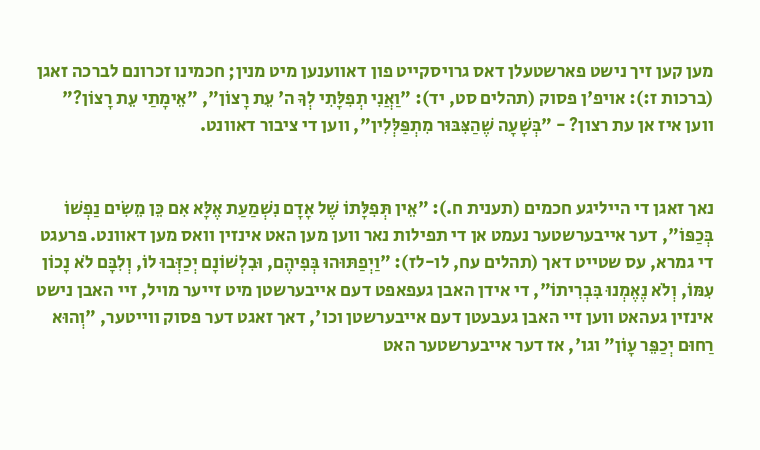מען קען זיך נישט פארשטעלן דאס גרויסקייט פון דאווענען מיט מנין; חכמינו זכרונם לברכה זאגן (ברכות ז:): אויפ'ן פסוק (תהלים סט, יד): "וַאֲנִי תְפִלָּתִי לְךָ ה' עֵת רָצוֹן", "אֵימָתַי עֵת רָצוֹן?" ווען איז אן עת רצון? - "בְּשָׁעָה שֶׁהַצִּבּוּר מִתְפַּלְּלִין", ווען די ציבור דאוונט.


נאך זאגן די הייליגע חכמים (תענית ח.): "אֵין תְּפִלָּתוֹ שֶׁל אָדָם נִשְׁמַעַת אֶלָּא אִם כֵּן מֵשִׂים נַפְשׁוֹ בְּכַפּוֹ", דער אייבערשטער נעמט אן די תפילות נאר ווען מען האט אינזין וואס מען דאוונט. פרעגט די גמרא, עס שטייט דאך (תהלים עח, לו-לז): "וַיְפַתּוּהוּ בְּפִיהֶם, וּבִלְשׁוֹנָם יְכַזְּבוּ לוֹ, וְלִבָּם לֹא נָכוֹן עִמּוֹ, וְלֹא נֶאֶמְנוּ בִּבְרִיתוֹ", די אידן האבן געפאפט דעם אייבערשטן מיט זייער מויל, זיי האבן נישט אינזין געהאט ווען זיי האבן געבעטן דעם אייבערשטן וכו', דאך זאגט דער פסוק ווייטער, "וְהוּא רַחוּם יְכַפֵּר עָוֹן" וגו', אז דער אייבערשטער האט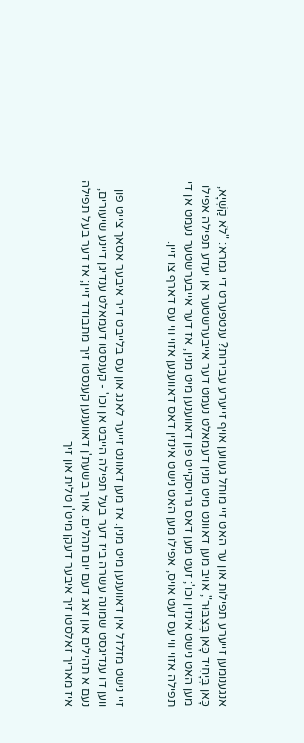אנגענומען זייערע תפילות און ער האט זיי מוחל געווען אויף זייערע עבירות? ענטפערט די גמרא: "לֹא קַשְׁיָא, כָּאן בְּיָחִיד כָּאן בְּצִבּוּר", אויב מען דאוונט מיט מנין דעמאלט נעמט דער אייבערשטער אן יעדע תפילה אפילו מען האט נישט אינזין וכו'; זעט מען דאס גרויסקייט פון דאווענען מיט מנין, אז דער אייבערשטער נעמט אן די תפילה אזוי ווי עס זעט אויס, אפילו מען האט נישט אינזין דאס דאווענען אזוי ווי עס דארף צו זיין.


זיי נישט מזלזל אין דאווענען מיט מנין. אז מען דאוונט זייער לאנג און עס בלייבט דיר איבער אסאך צייט פון ווען דו ענדיגסט שמונה עשרה ביז דער בעל תפילה הייבט אן וכו' - קענסטו דעמאלט ענדיגן דיינע שיעורים, נעם א תהילים און זאג דעם יום תהלים. אויך בשעת'ן דאווענען קענסטו זיך מתבודד זיין; אז דער בעל תפילה איז מאריך זאלסטו זיך איבער דעקן מיט'ן טלית און זיך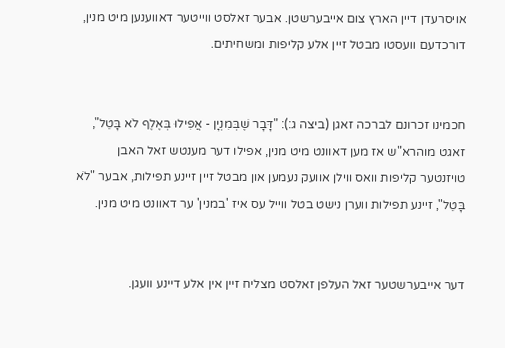אויסרעדן דיין הארץ צום אייבערשטן. אבער זאלסט ווייטער דאווענען מיט מנין, דורכדעם וועסטו מבטל זיין אלע קליפות ומשחיתים.


חכמינו זכרונם לברכה זאגן (ביצה ג:): "דָּבָר שֶׁבְּמִנְיָן - אֲפִילוּ בְּאֶלֶף לֹא בָּטֵל", זאגט מוהרא"ש אז מען דאוונט מיט מנין, אפילו דער מענטש זאל האבן טויזנטער קליפות וואס ווילן אוועק נעמען און מבטל זיין זיינע תפילות, אבער "לֹא בָּטֵל", זיינע תפילות ווערן נישט בטל ווייל עס איז 'במנין' ער דאוונט מיט מנין.


דער אייבערשטער זאל העלפן זאלסט מצליח זיין אין אלע דיינע וועגן.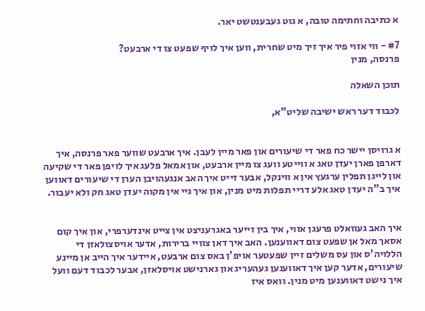א כתיבה וחתימה טובה, א גוט געבענטשט יאר.

#7 - ווי אזוי פיר איך זיך מיט שחרית, ווען איך לויף שפעט צו די ארבעט?
פרנסה, מנין

תוכן השאלה

לכבוד דער ראש ישיבה שליט"א,


א גרויסן יישר כח פאר די שיעורים און פאר מיין לעבן. איך ארבעט שווער פאר פרנסה, איך דארפן פארן יעדן טאג א ווייטע וועג צו מיין ארבעט, און אמאל פלעג איך לויפן פאר די שקיעה און לייגן תפלין ערגעץ אין א ווינקל, אבער זייט איך האב אנגעהויבן הערן די שיעורים דאווען איך ב"ה יעדן טאג אלע דריי תפלות מיט מנין, און איך גיי אין מקוה יעדן טאג חק ולא יעבור.


איך האב געוואלט פרעגן אזוי, איך בין זייער באגרעניצט אין צייט אינדערפרי, און איך קום אסאך מאל אן שפעט צום דאווענען. האב איך דאן צוויי ברירות, אדער אויסצולאזן די הללויה'ס און עס משלים זיין שפעטער אויפ'ן באס צום ארבעט, איידער איך הייב אן מיינע שיעורים, אדער קען איך דאווענען געהעריג און גארנישט אויסלאזן, אבער לכבוד דעם וועל איך נישט דאווענען מיט מנין. וואס איז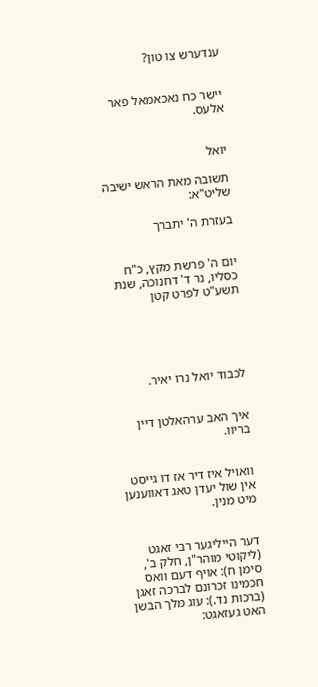ענדערש צו טון?


יישר כח נאכאמאל פאר אלעס.


יואל

תשובה מאת הראש ישיבה שליט"א:

בעזרת ה' יתברך


יום ה' פרשת מקץ, כ"ח כסליו, נר ד' דחנוכה, שנת תשע"ט לפרט קטן





לכבוד יואל נרו יאיר.


איך האב ערהאלטן דיין בריוו.


וואויל איז דיר אז דו גייסט אין שול יעדן טאג דאווענען מיט מנין.


דער הייליגער רבי זאגט (ליקוטי מוהר"ן, חלק ב', סימן ח): אויף דעם וואס חכמינו זכרונם לברכה זאגן (ברכות נד.): עוג מלך הבשן האט געזאגט: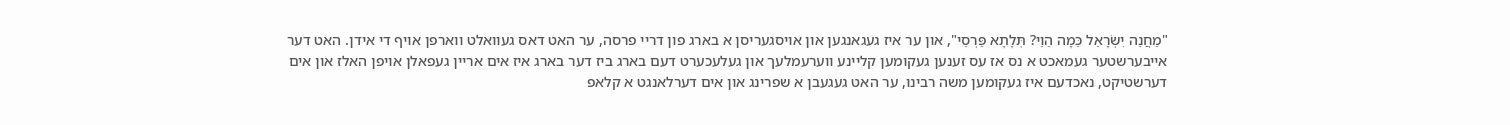"מַחֲנֵה יִשְׂרָאֵל כַּמָה הַוֵי? תְּלָתָא פַּרְסֵי", און ער איז געגאנגען און אויסגעריסן א בארג פון דריי פרסה, ער האט דאס געוואלט ווארפן אויף די אידן. האט דער אייבערשטער געמאכט א נס אז עס זענען געקומען קליינע ווערעמלעך און געלעכערט דעם בארג ביז דער בארג איז אים אריין געפאלן אויפן האלז און אים דערשטיקט, נאכדעם איז געקומען משה רבינו, ער האט געגעבן א שפרינג און אים דערלאנגט א קלאפ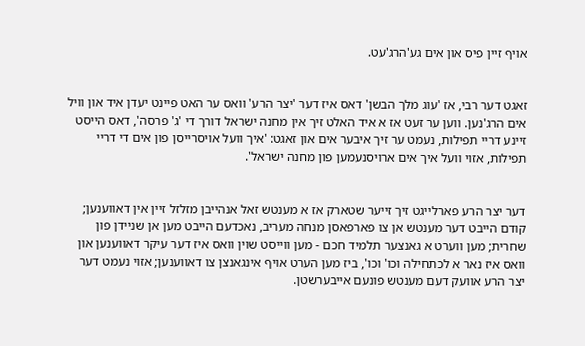אויף זיין פיס און אים גע'הרג'עט.


זאגט דער רבי, אז 'עוג מלך הבשן' דאס איז דער 'יצר הרע' וואס ער האט פיינט יעדן איד און וויל אים הרג'נען. ווען ער זעט אז א איד האלט זיך אין מחנה ישראל דורך די 'ג' פרסה', דאס הייסט זיינע דריי תפילות, נעמט ער זיך איבער אים און זאגט: 'איך וועל אויסרייסן פון אים די דריי תפילות, אזוי וועל איך אים ארויסנעמען פון מחנה ישראל'.


דער יצר הרע פארלייגט זיך זייער שטארק אז א מענטש זאל אנהייבן מזלזל זיין אין דאווענען; קודם הייבט דער מענטש אן צו פארפאסן מנחה מעריב, נאכדעם הייבט מען אן שניידן פון שחרית; מען ווערט א גאנצער תלמיד חכם - מען ווייסט שוין וואס איז דער עיקר דאווענען און וואס איז נאר א לכתחילה וכו' וכו', ביז מען הערט אויף אינגאנצן צו דאווענען; אזוי נעמט דער יצר הרע אוועק דעם מענטש פונעם אייבערשטן.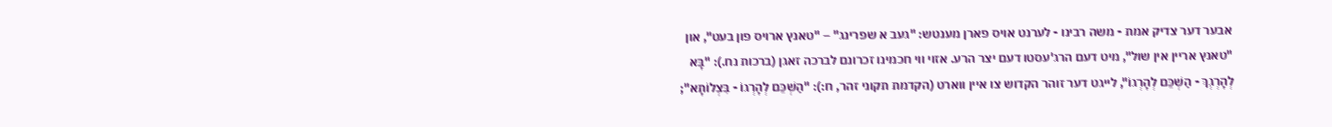אבער דער צדיק אמת - משה רבינו - לערנט אויס פארן מענטש: "געב א שפרינג" – "טאנץ ארויס פון בעט", און "טאנץ אריין אין שול", מיט דעם הרג'עסטו דעם יצר הרע. אזוי ווי חכמינו זכרונם לברכה זאגן (ברכות נח.): "בָּא לְהָרְגְךְ - הַשְׁכֵּם לְהָרְגוֹ", לייגט דער זוהר הקדוש צו איין ווארט (הקדמת תקוני זהר, ח:): "הַשְׁכֵּם לְהָרְגוֹ - בִּצְלוֹתָא";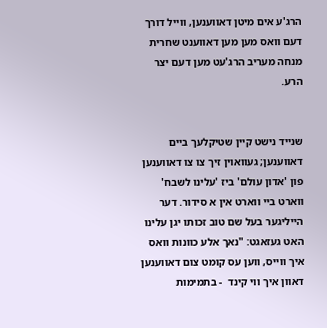הרג'ע אים מיטן דאווענען, ווייל דורך דעם וואס מען מען דאווענט שחרית מנחה מעריב הרג'עט מען דעם יצר הרע.


שנייד נישט קיין שטיקלעך ביים דאווענען; געוואוין זיך צו צו דאווענען פון 'אדון עולם' ביז 'עלינו לשבח' ווארט ביי ווארט אין א סידור. דער הייליגער בעל שם טוב זכותו יגן עלינו האט געזאגט: "נאך אלע כוונות וואס איך ווייס, ווען עס קומט צום דאווענען דאוון איך ווי קינד  - בתמימות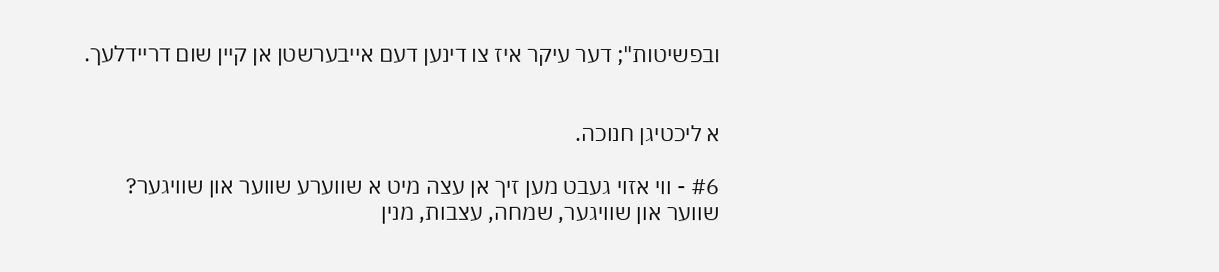ובפשיטות"; דער עיקר איז צו דינען דעם אייבערשטן אן קיין שום דריידלעך.


א ליכטיגן חנוכה.

#6 - ווי אזוי געבט מען זיך אן עצה מיט א שווערע שווער און שוויגער?
שווער און שוויגער, שמחה, עצבות, מנין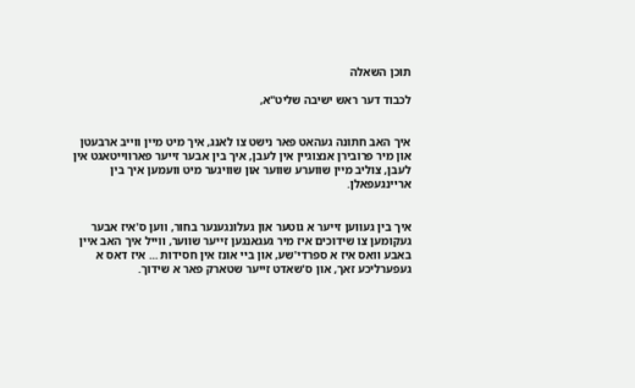תוכן השאלה

לכבוד דער ראש ישיבה שליט"א,


איך האב חתונה געהאט פאר נישט צו לאנג, איך מיט מיין ווייב ארבעטן און מיר פרובירן אנצוגיין אין לעבן, איך בין אבער זייער פארווייטאגט אין לעבן, צוליב מיין שווערע שווער און שוויגער מיט וועמען איך בין אריינגעפאלן.


איך בין געווען זייער א גוטער און געלונגענער בחור, ווען ס'איז אבער געקומען צו שידוכים איז מיר געגאנגען זייער שווער, ווייל איך האב איין באבע וואס איז א ספרדי'שע, און ביי אונז אין חסידות ... איז דאס א געפערליכע זאך, און ס'שאדט זייער שטארק פאר א שידוך.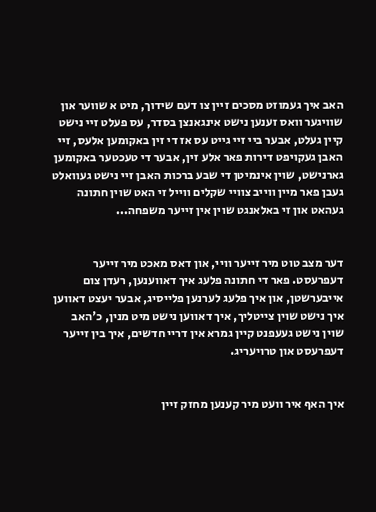האב איך געמוזט מסכים זיין צו דעם שידוך, מיט א שווער און שוויגער וואס זענען נישט אינגאנצן בסדר, עס פעלט זיי נישט קיין געלט, אבער ביי זיי גייט עס אז די זין באקומען אלעס, זיי האבן געקויפט דירות פאר אלע זין, אבער די טעכטער באקומען גארנישט, שוין אינמיטן די שבע ברכות האבן זיי נישט געוואלט געבן פאר מיין ווייב צוויי שקלים ווייל זי האט שוין חתונה געהאט און זי באלאנגט שוין אין זייער משפחה...


דער מצב טוט מיר זייער וויי, און דאס מאכט מיר זייער דעפרעסט. פאר די חתונה פלעג איך דאווענען, רעדן צום אייבערשטן, און איך פלעג לערנען פלייסיג, אבער יעצט דאווען איך נישט שוין צייטליך, איך דאווען נישט מיט מנין, כ'האב שוין נישט געעפנט קיין גמרא אין דריי חדשים, איך בין זייער דעפרעסט און טרויעריג.


איך האף איר וועט מיר קענען מחזק זיין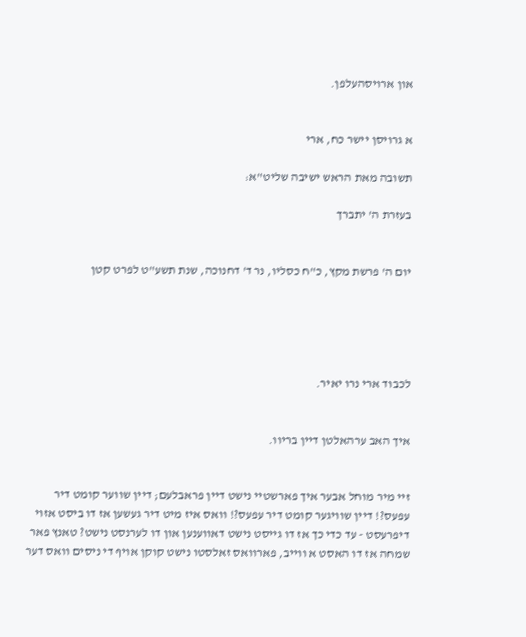און ארויסהעלפן.


א גרויסן יישר כח, ארי

תשובה מאת הראש ישיבה שליט"א:

בעזרת ה' יתברך


יום ה' פרשת מקץ, כ"ח כסליו, נר ד' דחנוכה, שנת תשע"ט לפרט קטן





לכבוד ארי נרו יאיר.


איך האב ערהאלטן דיין בריוו.


זיי מיר מוחל אבער איך פארשטיי נישט דיין פראבלעם; דיין שווער קומט דיר עפעס?! דיין שוויגער קומט דיר עפעס?! וואס איז מיט דיר געשען אז דו ביסט אזוי דיפרעסט - עד כדי כך אז דו גייסט נישט דאווענען און דו לערנסט נישט? טאנץ פאר שמחה אז דו האסט א ווייב, פארוואס זאלסטו נישט קוקן אויף די ניסים וואס דער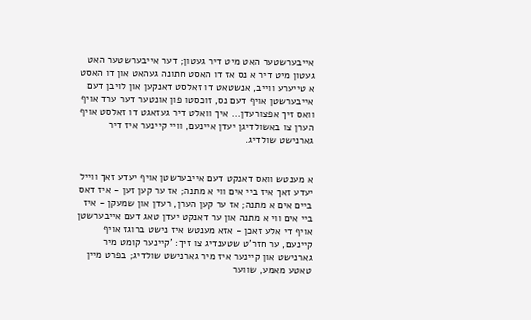אייבערשטער האט מיט דיר געטון; דער אייבערשטער האט געטון מיט דיר א נס אז דו האסט חתונה געהאט און דו האסט א טייערע ווייב, אנשטאט דו זאלסט דאנקען און לויבן דעם אייבערשטן אויף דעם נס, זוכסטו פון אונטער דער ערד אויף וואס זיך אפצורעדן... איך וואלט דיר געזאגט דו זאלסט אויף הערן צו באשולדיגן יעדן איינעם, וויי קיינער איז דיר גארנישט שולדיג.


א מענטש וואס דאנקט דעם אייבערשטן אויף יעדע זאך ווייל יעדע זאך איז ביי אים ווי א מתנה; אז ער קען זען - איז דאס ביים אים א מתנה; אז ער קען הערן, רעדן און שמעקן - איז ביי אים ווי א מתנה און ער דאנקט יעדן טאג דעם אייבערשטן אויף די אלע זאכן - אזא מענטש איז נישט ברוגז אויף קיינעם, ער חזר'ט שטענדיג צו זיך: 'קיינער קומט מיר גארנישט און קיינער איז מיר גארנישט שולדיג; בפרט מיין טאטע מאמע, שווער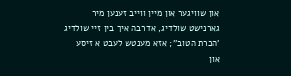און שוויגער און מיין ווייב זענען מיר גארנישט שולדיג, אדרבה איך בין זיי שולדיג 'הכרת הטוב''; אזא מענטש לעבט א זיסע און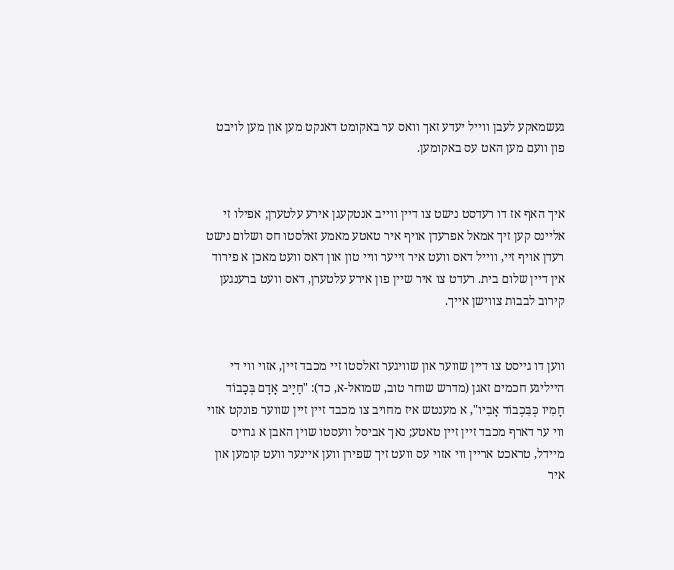געשמאקע לעבן ווייל יעדע זאך וואס ער באקומט דאנקט מען און מען לויבט פון וועם מען האט עס באקומען.


איך האף אז דו רעדסט נישט צו דיין ווייב אנטקעגן אירע עלטערן; אפילו זי אליינס קען זיך אמאל אפרעדן אויף איר טאטע מאמע זאלסטו חס ושלום נישט רעדן אויף זיי, ווייל דאס וועט איר זייער וויי טון און דאס וועט מאכן א פירוד אין דיין שלום בית. רעדט צו איר שיין פון אירע עלטערן, דאס וועט ברענגען קירוב לבבות צווישן אייך.


ווען דו גייסט צו דיין שווער און שוויגער זאלסטו זיי מכבד זיין, אזוי ווי די הייליגע חכמים זאגן (מדרש שוחר טוב, שמואל-א, כד): "חַיָיב אָדָם בְּכָבוֹד חָמִיו כְּבִּכְבוֹד אָבִיו", א מענטש איז מחויב צו מכבד זיין זיין שווער פונקט אזוי ווי ער דארף מכבד זיין זיין טאטע; נאך אביסל וועסטו שוין האבן א גרויס מיידל, טראכט אריין ווי אזוי עס וועט זיך שפירן ווען איינער וועט קומען און איר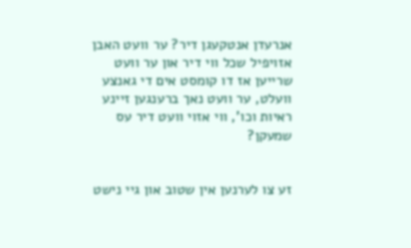אנרעדן אנטקעגן דיר? ער וועט האבן אזויפיל שכל ווי דיר און ער וועט שרייען אז דו קומסט אים די גאנצע וועלט, ער וועט נאך ברענגען זיינע ראיות וכו', ווי אזוי וועט דיר עס שמעקן?


זע צו לערנען אין שטוב און גיי נישט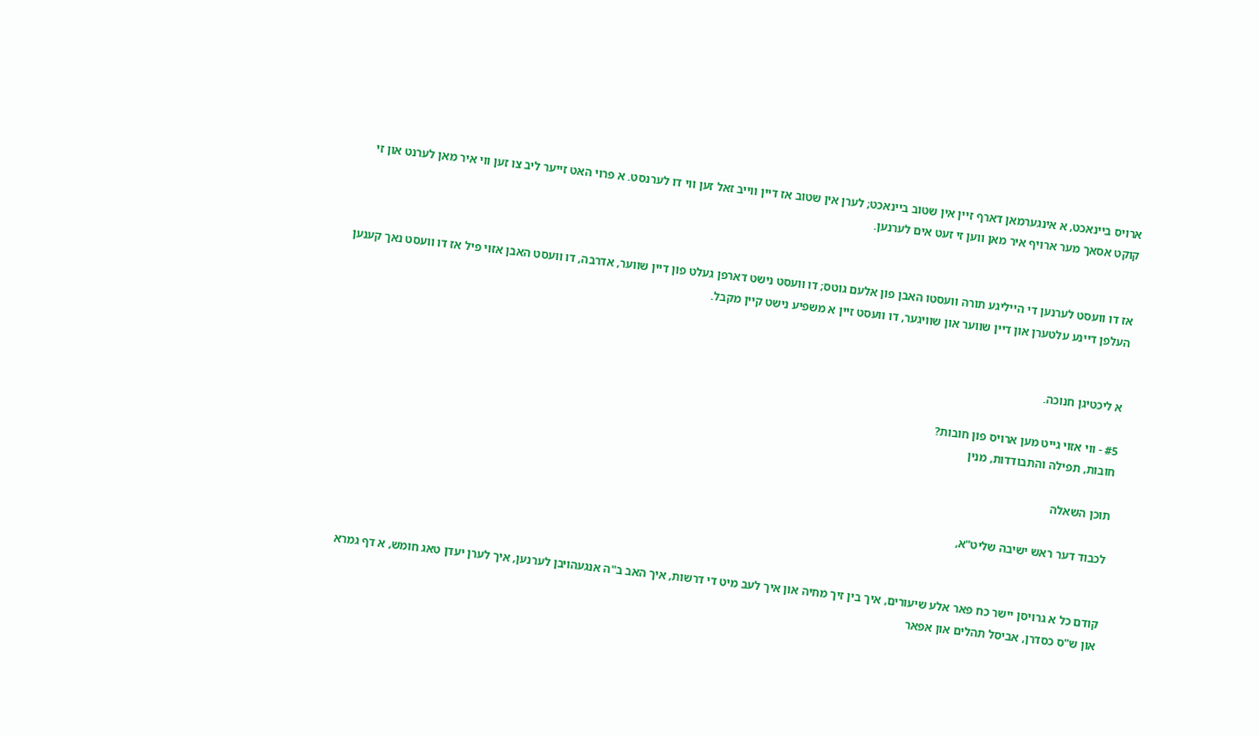ארויס ביינאכט, א אינגערמאן דארף זיין אין שטוב ביינאכט; לערן אין שטוב אז דיין ווייב זאל זען ווי דו לערנסט. א פרוי האט זייער ליב צו זען ווי איר מאן לערנט און זי קוקט אסאך מער ארויף איר מאן ווען זי זעט אים לערנען.


אז דו וועסט לערנען די הייליגע תורה וועסטו האבן פון אלעם גוטס; דו וועסט נישט דארפן געלט פון דיין שווער, אדרבה, דו וועסט האבן אזוי פיל אז דו וועסט נאך קענען העלפן דיינע עלטערן און דיין שווער און שוויגער, דו וועסט זיין א משפיע נישט קיין מקבל.


א ליכטיגן חנוכה.

#5 - ווי אזוי גייט מען ארויס פון חובות?
חובות, תפילה והתבודדות, מנין

תוכן השאלה

לכבוד דער ראש ישיבה שליט"א,


קודם כל א גרויסן יישר כח פאר אלע שיעורים, איך בין זיך מחיה און איך לעב מיט די דרשות, איך האב ב"ה אנגעהויבן לערנען, איך לערן יעדן טאג חומש, א דף גמרא און ש"ס כסדרן, אביסל תהלים און אפאר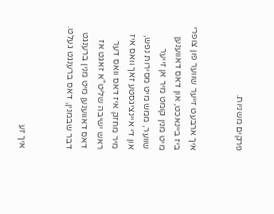פרקים משניות.


איך ארבעט זייער שווער פון צופרי ביז ביינאכט, און דאס דאווענען מיט מנין קומט מיר אן זייער שווער, ממש מיט מסירות נפש, און די איינציגסטע זאך וואס איז מיר מחזק איז דאס וואס דער ראש ישיבה שליט"א זאגט אז דאס דאווענען מיט מנין ברענגט דבר שבמנין, דאס ברענגט געלט.


איך זע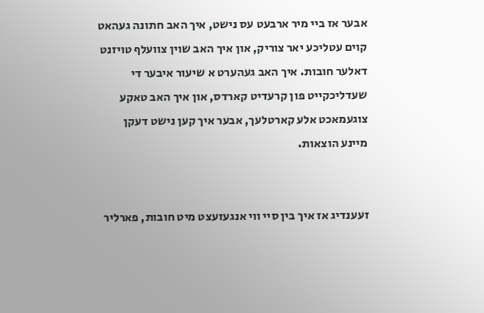אבער אז ביי מיר ארבעט עס נישט, איך האב חתונה געהאט קוים עטליכע יאר צוריק, און איך האב שוין צוועלף טויזנט דאלער חובות. איך האב געהערט א שיעור איבער די שעדליכקייט פון קרעדיט קארדס, און איך האב טאקע צוגעמאכט אלע קארטלעך, אבער איך קען נישט דעקן מיינע הוצאות.


זעענדיג אז איך בין סיי ווי אנגעזעצט מיט חובות, פארליר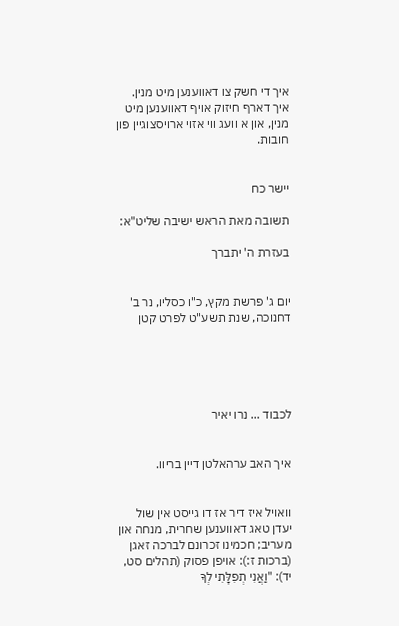איך די חשק צו דאווענען מיט מנין. איך דארף חיזוק אויף דאווענען מיט מנין, און א וועג ווי אזוי ארויסצוגיין פון חובות.


יישר כח

תשובה מאת הראש ישיבה שליט"א:

בעזרת ה' יתברך


יום ג' פרשת מקץ, כ"ו כסליו, נר ב' דחנוכה, שנת תשע"ט לפרט קטן





לכבוד ... נרו יאיר


איך האב ערהאלטן דיין בריוו.


וואויל איז דיר אז דו גייסט אין שול יעדן טאג דאווענען שחרית, מנחה און מעריב; חכמינו זכרונם לברכה זאגן (ברכות ז:): אויפן פסוק (תהלים סט, יד): "וַאֲנִי תְפִלָּתִי לְךָ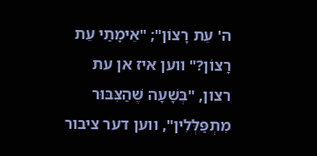ה' עֵת רָצוֹן"; "אֵימָתַי עֵת רָצוֹן?" ווען איז אן עת רצון, "בְּשָׁעָה שֶׁהַצִּבּוּר מִתְפַּלְּלִין", ווען דער ציבור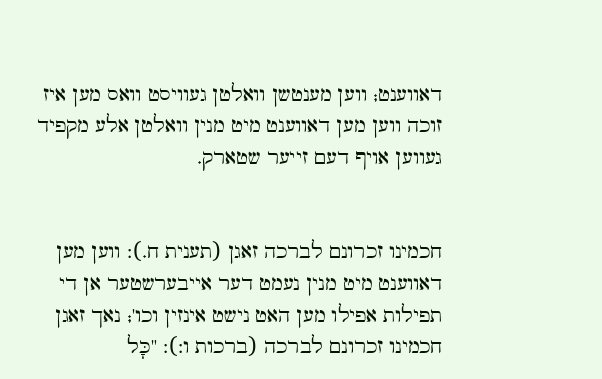דאווענט; ווען מענטשן וואלטן געוויסט וואס מען איז זוכה ווען מען דאווענט מיט מנין וואלטן אלע מקפיד געווען אויף דעם זייער שטארק.


חכמינו זכרונם לברכה זאגן (תענית ח.): ווען מען דאווענט מיט מנין נעמט דער אייבערשטער אן די תפילות אפילו מען האט נישט אינזין וכו'; נאך זאגן חכמינו זכרונם לברכה (ברכות ו:): "כָּל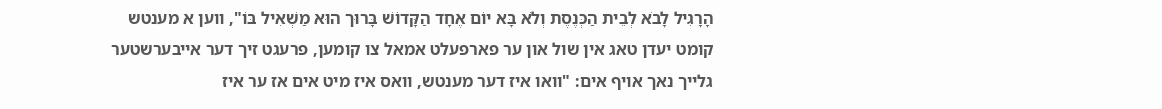הָרָגִיל לָבֹא לְבֵית הַכְּנֶסֶת וְלֹא בָּא יוֹם אֶחָד הַקָּדוֹשׁ בָּרוּך הוּא מַשְׁאִיל בּוֹ", ווען א מענטש קומט יעדן טאג אין שול און ער פארפעלט אמאל צו קומען, פרעגט זיך דער אייבערשטער גלייך נאך אויף אים: "וואו איז דער מענטש, וואס איז מיט אים אז ער איז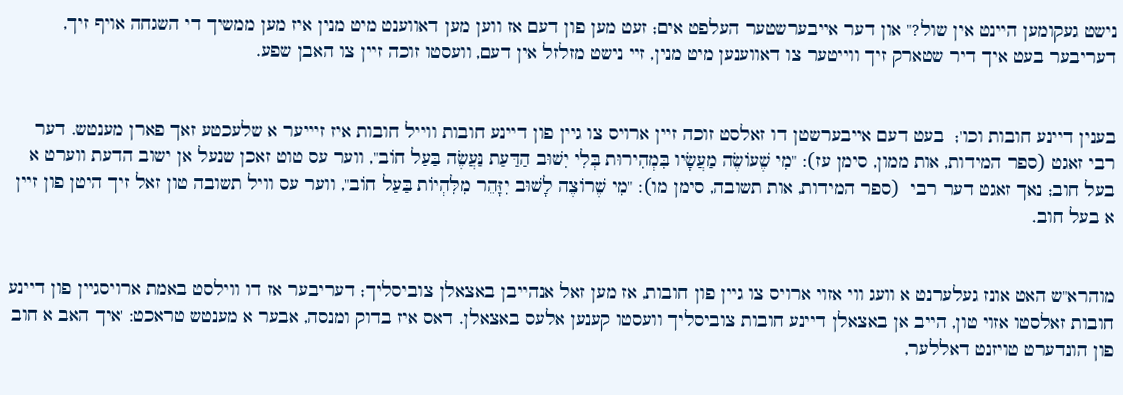נישט געקומען היינט אין שול?" און דער אייבערשטער העלפט אים; זעט מען פון דעם אז ווען מען דאווענט מיט מנין איז מען ממשיך די השגחה אויף זיך, דעריבער בעט איך דיר שטארק זיך ווייטער צו דאווענען מיט מנין, זיי נישט מזלזל אין דעם, וועסטו זוכה זיין צו האבן שפע.


בענין דיינע חובות וכו';  בעט דעם אייבערשטן דו זאלסט זוכה זיין ארויס צו גיין פון דיינע חובות ווייל חובות איז זיייער א שלעכטע זאך פארן מענטש. דער רבי זאגט (ספר המידות, אות ממון, סימן עז): "מִי שֶׁעוֹשֶׂה מַעֲשָׂיו בִּמְהִירוּת בְּלִי יִשׁוּב הַדַּעַת נַּעֲשֶֹה בַּעַל חוֹב", ווער עס טוט זאכן שנעל אן ישוב הדעת ווערט א בעל חוב; נאך זאגט דער רבי  (ספר המידות, אות תשובה, סימן מו): "מִי שֶׁרוֹצֶה לָשׁוּב יִזָּהֵר מִלִּהְיוֹת בַּעַל חוֹב", ווער עס וויל תשובה טון זאל זיך היטן פון זיין א בעל חוב.


מוהרא"ש האט אונז געלערנט א וועג ווי אזוי ארויס צו גיין פון חובות, אז מען זאל אנהייבן באצאלן צוביסליך; דעריבער אז דו ווילסט באמת ארויסגיין פון דיינע חובות זאלסטו אזוי טון, הייב אן באצאלן דיינע חובות צוביסליך וועסטו קענען אלעס באצאלן. דאס איז בדוק ומנסה, אבער א מענטש טראכט: 'איך האב א חוב פון הונדערט טויזנט דאללער,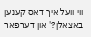ווי וועל איך דאס קענען באצאלן?' און דערפאר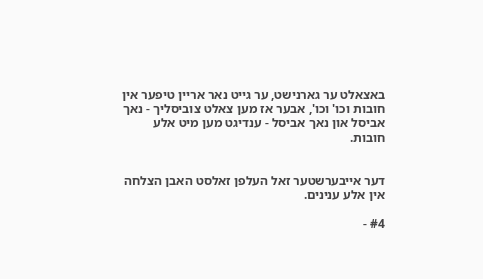באצאלט ער גארנישט, ער גייט נאר אריין טיפער אין חובות וכו' וכו', אבער אז מען צאלט צוביסליך - נאך אביסל און נאך אביסל - ענדיגט מען מיט אלע חובות.


דער אייבערשטער זאל העלפן זאלסט האבן הצלחה אין אלע ענינים.

#4 -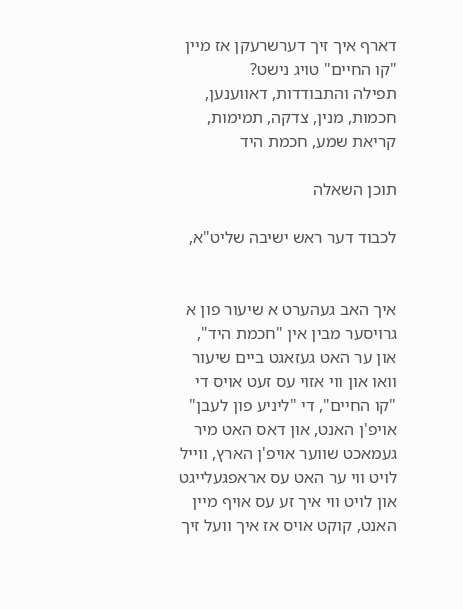דארף איך זיך דערשרעקן אז מיין "קו החיים" טויג נישט?
תפילה והתבודדות, דאווענען, חכמות, מנין, צדקה, תמימות, קריאת שמע, חכמת היד

תוכן השאלה

לכבוד דער ראש ישיבה שליט"א,


איך האב געהערט א שיעור פון א גרויסער מבין אין "חכמת היד", און ער האט געזאגט ביים שיעור וואו און ווי אזוי עס זעט אויס די "קו החיים", די "ליניע פון לעבן" אויפ'ן האנט, און דאס האט מיר געמאכט שווער אויפ'ן הארץ, ווייל לויט ווי ער האט עס אראפגעלייגט און לויט ווי איך זע עס אויף מיין האנט, קוקט אויס אז איך וועל זיך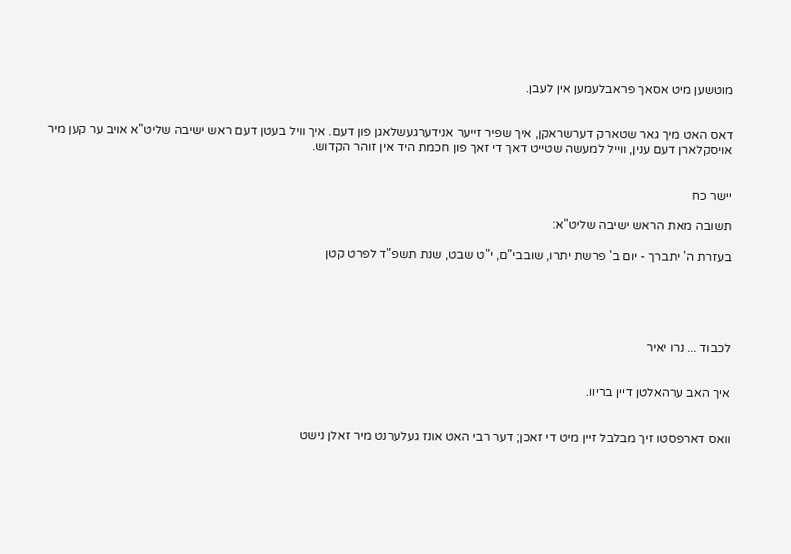מוטשען מיט אסאך פראבלעמען אין לעבן.


דאס האט מיך גאר שטארק דערשראקן, איך שפיר זייער אנידערגעשלאגן פון דעם. איך וויל בעטן דעם ראש ישיבה שליט"א אויב ער קען מיר אויסקלארן דעם ענין, ווייל למעשה שטייט דאך די זאך פון חכמת היד אין זוהר הקדוש.


יישר כח

תשובה מאת הראש ישיבה שליט"א:

בעזרת ה' יתברך - יום ב' פרשת יתרו, שובבי"ם, י"ט שבט, שנת תשפ"ד לפרט קטן





לכבוד ... נרו יאיר


איך האב ערהאלטן דיין בריוו.


וואס דארפסטו זיך מבלבל זיין מיט די זאכן; דער רבי האט אונז געלערנט מיר זאלן נישט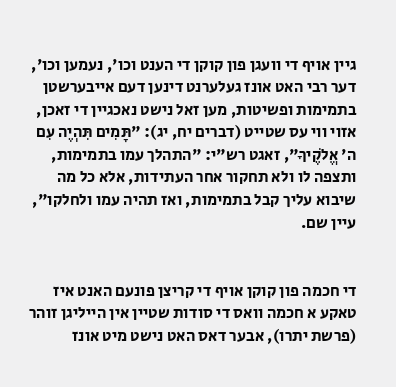גיין אויף די וועגן פון קוקן די הענט וכו', נעמען וכו', דער רבי האט אונז געלערנט דינען דעם אייבערשטן בתמימות ופשיטות, מען זאל נישט נאכגיין די זאכן, אזוי ווי עס שטייט (דברים יח, יג): "תָּמִים תִּהְיֶה עִם ה' אֱלֹקֶיךָ", זאגט רש"י: "התהלך עמו בתמימות, ותצפה לו ולא תחקור אחר העתידות, אלא כל מה שיבוא עליך קבל בתמימות, ואז תהיה עמו ולחלקו", עיין שם.


די חכמה פון קוקן אויף די קריצן פונעם האנט איז טאקע א חכמה וואס די סודות שטיין אין הייליגן זוהר (פרשת יתרו), אבער דאס האט נישט מיט אונז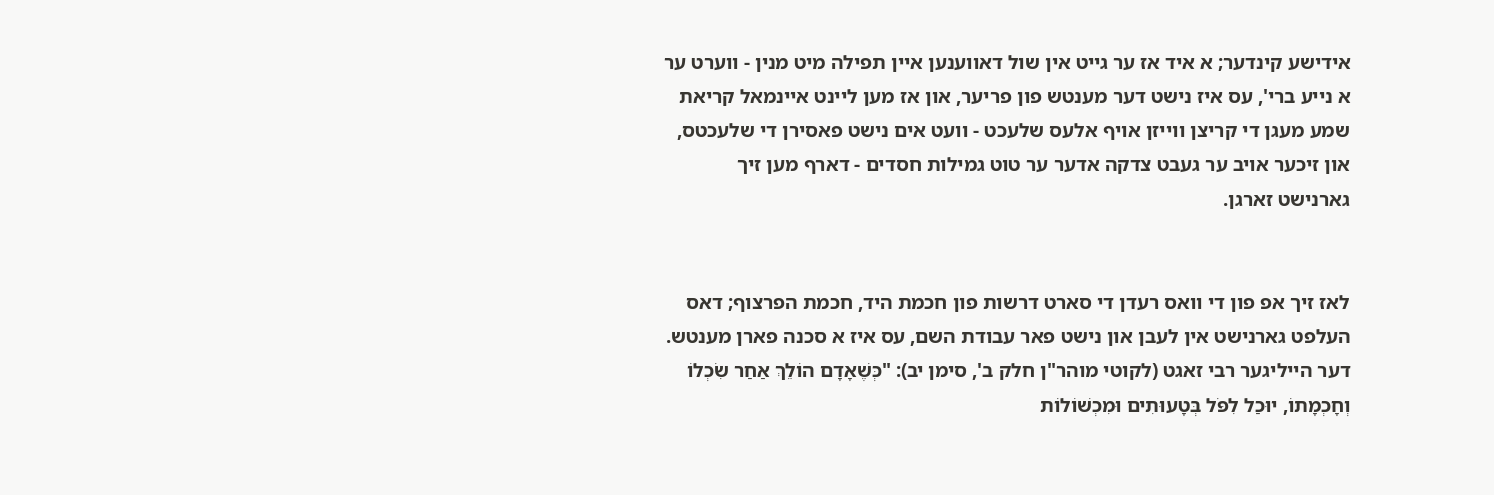אידישע קינדער; א איד אז ער גייט אין שול דאווענען איין תפילה מיט מנין - ווערט ער א נייע ברי', עס איז נישט דער מענטש פון פריער, און אז מען ליינט איינמאל קריאת שמע מעגן די קריצן ווייזן אויף אלעס שלעכט - וועט אים נישט פאסירן די שלעכטס, און זיכער אויב ער געבט צדקה אדער ער טוט גמילות חסדים - דארף מען זיך גארנישט זארגן.


לאז זיך אפ פון די וואס רעדן די סארט דרשות פון חכמת היד, חכמת הפרצוף; דאס העלפט גארנישט אין לעבן און נישט פאר עבודת השם, עס איז א סכנה פארן מענטש. דער הייליגער רבי זאגט (לקוטי מוהר"ן חלק ב', סימן יב): "כְּשֶׁאָדָם הוֹלֵךְ אַחַר שִׂכְלוֹ וְחָכְמָתוֹ, יוּכַל לִפֹּל בְּטָעוּתִים וּמִכְשׁוֹלוֹת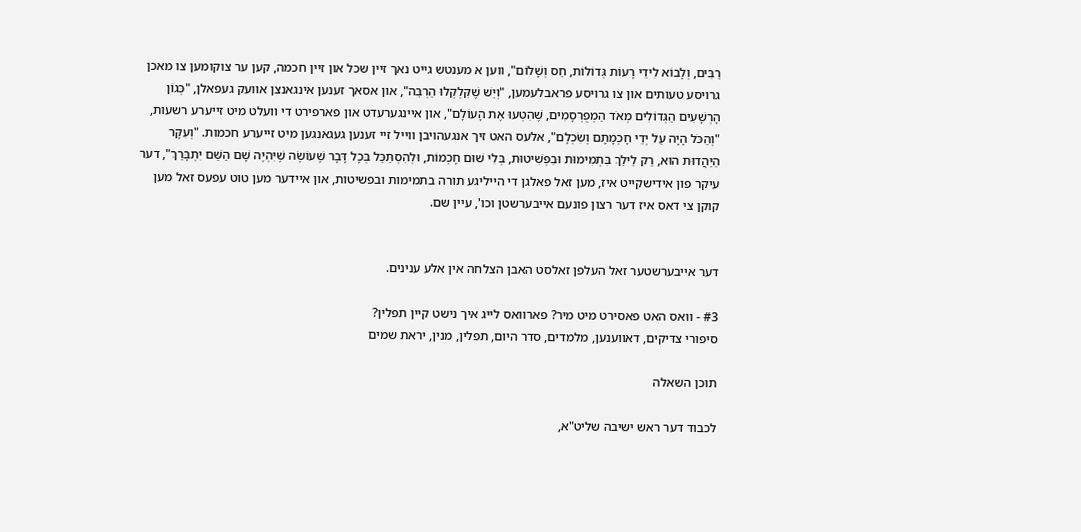רַבִּים, וְלָבוֹא לִידֵי רָעוֹת גְּדוֹלוֹת, חַס וְשָׁלוֹם", ווען א מענטש גייט נאך זיין שכל און זיין חכמה, קען ער צוקומען צו מאכן גרויסע טעותים און צו גרויסע פראבלעמען, "וְיֵשׁ שֶׁקִּלְקְלוּ הַרְבֵּה", און אסאך זענען אינגאנצן אוועק געפאלן, "כְּגוֹן הָרְשָׁעִים הַגְּדוֹלִים מְאֹד הַמְפֻרְסָמִים, שֶׁהִטְעוּ אֶת הָעוֹלָם", און איינגערעדט און פארפירט די וועלט מיט זייערע רשעות, "וְהַכֹּל הָיָה עַל יְדֵי חָכְמָתָם וְשִׂכְלָם", אלעס האט זיך אנגעהויבן ווייל זיי זענען געגאנגען מיט זייערע חכמות. "וְעִקָּר הַיַּהֲדוּת הוּא, רַק לֵילֵךְ בִּתְמִימוּת וּבִפְשִׁיטוּת, בְּלִי שׁוּם חָכְמוֹת, וּלְהִסְתַּכֵּל בְּכָל דָּבָר שֶׁעוֹשֶׂה שֶׁיִּהְיֶה שָׁם הַשֵּׁם יִתְבָּרַךְ", דער עיקר פון אידישקייט איז, מען זאל פאלגן די הייליגע תורה בתמימות ובפשיטות, און איידער מען טוט עפעס זאל מען קוקן צי דאס איז דער רצון פונעם אייבערשטן וכו', עיין שם.


דער אייבערשטער זאל העלפן זאלסט האבן הצלחה אין אלע ענינים.

#3 - וואס האט פאסירט מיט מיר? פארוואס לייג איך נישט קיין תפלין?
סיפורי צדיקים, דאווענען, מלמדים, סדר היום, תפלין, מנין, יראת שמים

תוכן השאלה

לכבוד דער ראש ישיבה שליט"א,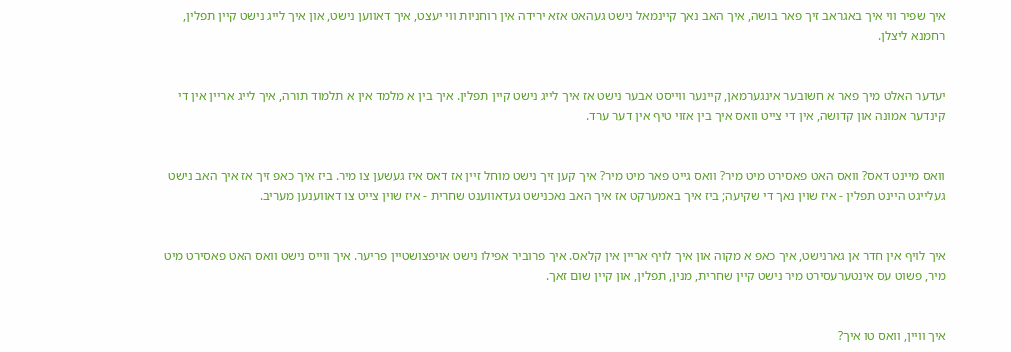איך שפיר ווי איך באגראב זיך פאר בושה, איך האב נאך קיינמאל נישט געהאט אזא ירידה אין רוחניות ווי יעצט, איך דאווען נישט, און איך לייג נישט קיין תפלין, רחמנא ליצלן.


יעדער האלט מיך פאר א חשובער אינגערמאן, קיינער ווייסט אבער נישט אז איך לייג נישט קיין תפלין. איך בין א מלמד אין א תלמוד תורה, איך לייג אריין אין די קינדער אמונה און קדושה, אין די צייט וואס איך בין אזוי טיף אין דער ערד.


וואס מיינט דאס? וואס האט פאסירט מיט מיר? וואס גייט פאר מיט מיר? איך קען זיך נישט מוחל זיין אז דאס איז געשען צו מיר. ביז איך כאפ זיך אז איך האב נישט געלייגט היינט תפלין - איז שוין נאך די שקיעה; ביז איך באמערקט אז איך האב נאכנישט געדאווענט שחרית - איז שוין צייט צו דאווענען מעריב.


איך לויף אין חדר אן גארנישט, איך כאפ א מקוה און איך לויף אריין אין קלאס. איך פרוביר אפילו נישט אויפצושטיין פריער. איך ווייס נישט וואס האט פאסירט מיט מיר, פשוט עס אינטערעסירט מיר נישט קיין שחרית, מנין, תפלין, און קיין שום זאך.


איך וויין, וואס טו איך?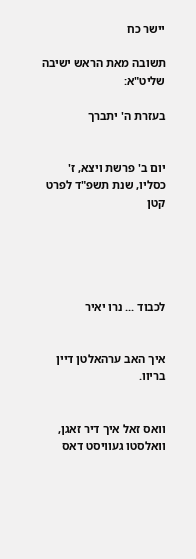יישר כח

תשובה מאת הראש ישיבה שליט"א:

בעזרת ה' יתברך


יום ב' פרשת ויצא, ז' כסליו, שנת תשפ"ד לפרט קטן





לכבוד ... נרו יאיר


איך האב ערהאלטן דיין בריוו.


וואס זאל איך דיר זאגן, וואלסטו געוויסט דאס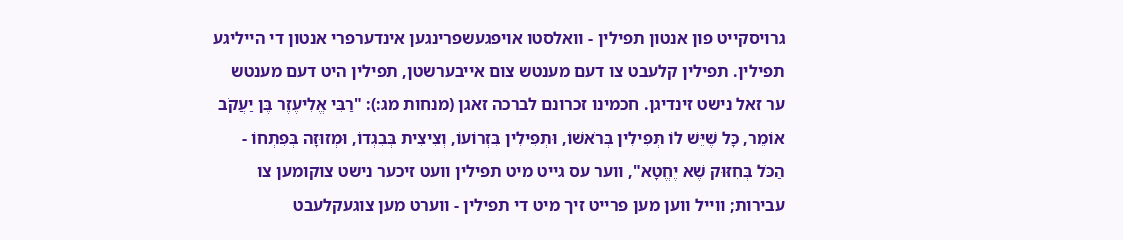גרויסקייט פון אנטון תפילין - וואלסטו אויפגעשפרינגען אינדערפרי אנטון די הייליגע תפילין. תפילין קלעבט צו דעם מענטש צום אייבערשטן, תפילין היט דעם מענטש ער זאל נישט זינדיגן. חכמינו זכרונם לברכה זאגן (מנחות מג:): "רַבִּי אֱלִיעֶזֶר בֶּן יַעֲקֹב אוֹמֵר, כָּל שֶׁיֵּשׁ לוֹ תְּפִילִין בְּרֹאשׁוֹ, וּתְפִילִין בִּזְרוֹעוֹ, וְצִיצִית בְּבִגְדוֹ, וּמְזוּזָה בְּפִתְחוֹ - הַכֹּל בְּחִזּוּק שֶׁא יֶחֱטָא", ווער עס גייט מיט תפילין וועט זיכער נישט צוקומען צו עבירות; ווייל ווען מען פרייט זיך מיט די תפילין - ווערט מען צוגעקלעבט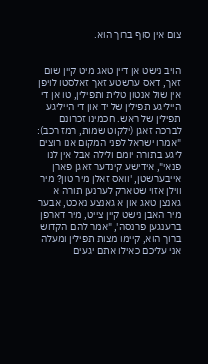צום אין סוף ברוך הוא.


הויב נישט אן דיין טאג מיט קיין שום זאך, דאס ערשטע זאך זאלסטו לויפן אין שול אנטון טלית ותפילין, טו אן די הייליגע תפילין של יד און די הייליגע תפילין של ראש. חכמינו זכרונם לברכה זאגן (ילקוט שמות, רמז רכב): "אמרו ישראל לפני המקום אנו רוצים ליגע בתורה יומם ולילה אבל אין לנו פנאי", אידישע קינדער זאגן פארן אייבערשטן, 'וואס זאלן מיר טון? מיר ווילן אזוי שטארק לערנען תורה א גאנצן טאג און א גאנצע נאכט, אבער מיר האבן נישט קיין צייט, מיר דארפן ברענגען פרנסה', "אמר להם הקדוש ברוך הוא, קיימו מצות תפילין ומעלה אני עליכם כאילו אתם יגעים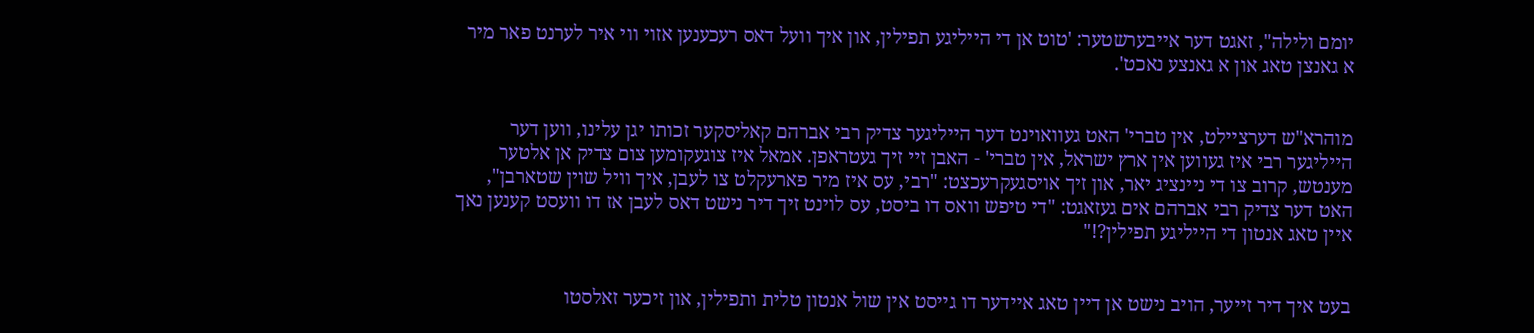יומם ולילה", זאגט דער אייבערשטער: 'טוט אן די הייליגע תפילין, און איך וועל דאס רעכענען אזוי ווי איר לערנט פאר מיר א גאנצן טאג און א גאנצע נאכט'.


מוהרא"ש דערציילט, אין טברי' האט געוואוינט דער הייליגער צדיק רבי אברהם קאליסקער זכותו יגן עלינו, ווען דער הייליגער רבי איז געווען אין ארץ ישראל, אין טברי' - האבן זיי זיך געטראפן. אמאל איז צוגעקומען צום צדיק אן אלטער מענטש, קרוב צו די ניינציג יאר, און זיך אויסגעקרעכצט: "רבי, עס איז מיר פארעקלט צו לעבן, איך וויל שוין שטארבן", האט דער צדיק רבי אברהם אים געזאגט: "די טיפש וואס דו ביסט, עס לוינט זיך דיר נישט דאס לעבן אז דו וועסט קענען נאך איין טאג אנטון די הייליגע תפילין?!"


בעט איך דיר זייער, הויב נישט אן דיין טאג איידער דו גייסט אין שול אנטון טלית ותפילין, און זיכער זאלסטו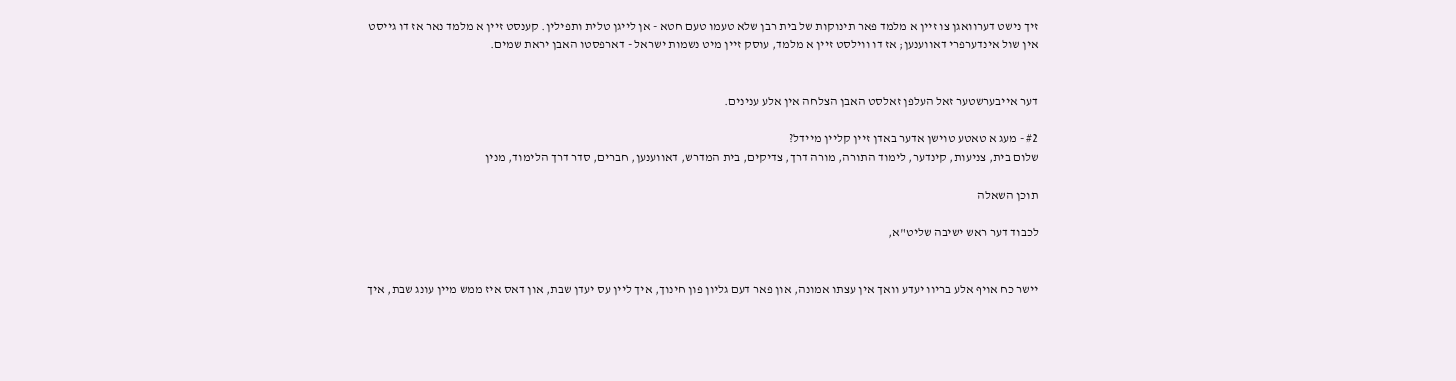זיך נישט דערוואגן צו זיין א מלמד פאר תינוקות של בית רבן שלא טעמו טעם חטא - אן לייגן טלית ותפילין. קענסט זיין א מלמד נאר אז דו גייסט אין שול אינדערפרי דאווענען; אז דו ווילסט זיין א מלמד, עוסק זיין מיט נשמות ישראל - דארפסטו האבן יראת שמים.


דער אייבערשטער זאל העלפן זאלסט האבן הצלחה אין אלע ענינים.

#2 - מעג א טאטע טוישן אדער באדן זיין קליין מיידל?
שלום בית, צניעות, קינדער, לימוד התורה, מורה דרך, צדיקים, בית המדרש, דאווענען, חברים, סדר דרך הלימוד, מנין

תוכן השאלה

לכבוד דער ראש ישיבה שליט"א,


יישר כח אויף אלע בריוו יעדע וואך אין עצתו אמונה, און פאר דעם גליון פון חינוך, איך ליין עס יעדן שבת, און דאס איז ממש מיין עונג שבת, איך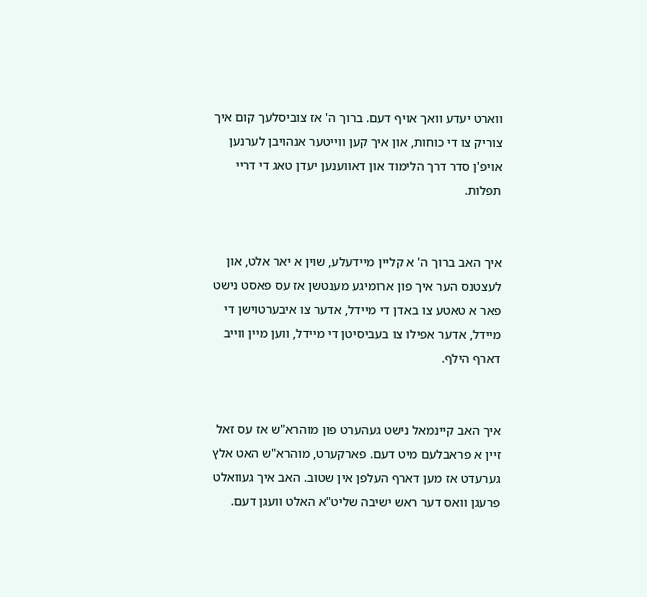ווארט יעדע וואך אויף דעם. ברוך ה' אז צוביסלעך קום איך צוריק צו די כוחות, און איך קען ווייטער אנהויבן לערנען אויפ'ן סדר דרך הלימוד און דאווענען יעדן טאג די דריי תפלות.


איך האב ברוך ה' א קליין מיידעלע, שוין א יאר אלט, און לעצטנס הער איך פון ארומיגע מענטשן אז עס פאסט נישט פאר א טאטע צו באדן די מיידל, אדער צו איבערטוישן די מיידל, אדער אפילו צו בעביסיטן די מיידל, ווען מיין ווייב דארף הילף.


איך האב קיינמאל נישט געהערט פון מוהרא"ש אז עס זאל זיין א פראבלעם מיט דעם. פארקערט, מוהרא"ש האט אלץ גערעדט אז מען דארף העלפן אין שטוב. האב איך געוואלט פרעגן וואס דער ראש ישיבה שליט"א האלט וועגן דעם.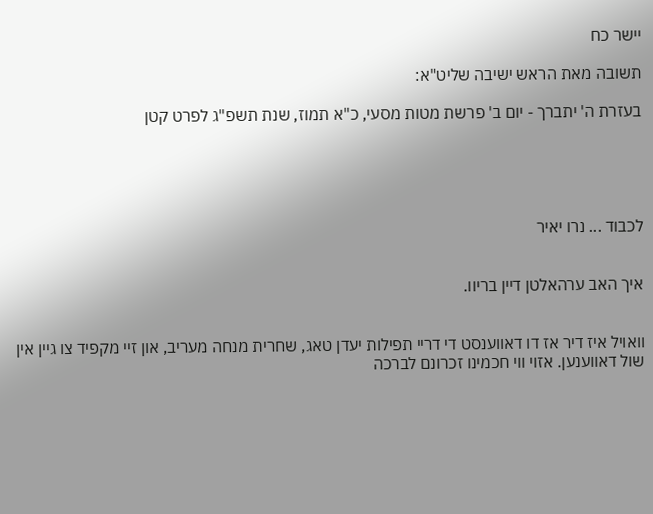יישר כח

תשובה מאת הראש ישיבה שליט"א:

בעזרת ה' יתברך - יום ב' פרשת מטות מסעי, כ"א תמוז, שנת תשפ"ג לפרט קטן





לכבוד ... נרו יאיר


איך האב ערהאלטן דיין בריוו.


וואויל איז דיר אז דו דאווענסט די דריי תפילות יעדן טאג, שחרית מנחה מעריב, און זיי מקפיד צו גיין אין שול דאווענען. אזוי ווי חכמינו זכרונם לברכה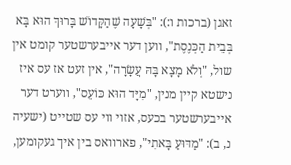זאגן (ברכות ו:): "בְּשָׁעָה שֶׁהַקָּדוֹשׁ בָּרוּךְ הוּא בָּא בְּבֵית הַכְּנֶסֶת", ווען דער אייבערשטער קומט אין שול, "וְלֹא מָצָא בָּהּ עֲשָׂרָה", אין זעט אז עס איז נישטא קיין מנין, "מִיָּד הוּא כּוֹעֵס", ווערט דער אייבערשטער בכעס, אזוי ווי עס שטייט (ישעיה נ, ב): "מַדּוּעַ בָּאתִי", פארוואס בין איך געקומען,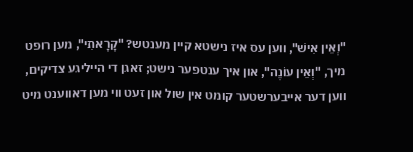"וְאֵין אִישׁ", ווען עס איז נישטא קיין מענטש? "קָרָאתִי", מען רופט מיך, "וְאֵין עוֹנֶה", און איך ענטפער נישט; זאגן די הייליגע צדיקים, ווען דער אייבערשטער קומט אין שול און זעט ווי מען דאווענט מיט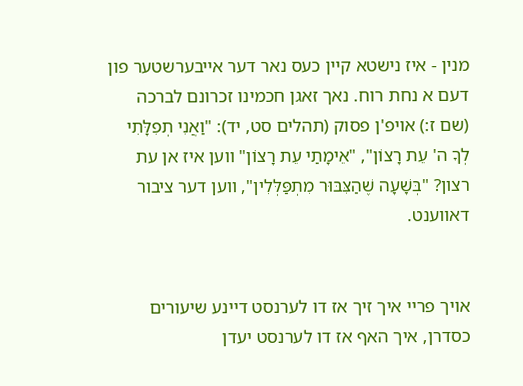מנין - איז נישטא קיין כעס נאר דער אייבערשטער פון דעם א נחת רוח. נאך זאגן חכמינו זכרונם לברכה (שם ז:) אויפ'ן פסוק (תהלים סט, יד): "וַאֲנִי תְפִלָּתִי לְךָ ה' עֵת רָצוֹן", "אֵימָתַי עֵת רָצוֹן" ווען איז אן עת רצון? "בְּשָׁעָה שֶׁהַצִּבּוּר מִתְפַּלְּלִין", ווען דער ציבור דאווענט.


אויך פריי איך זיך אז דו לערנסט דיינע שיעורים כסדרן, איך האף אז דו לערנסט יעדן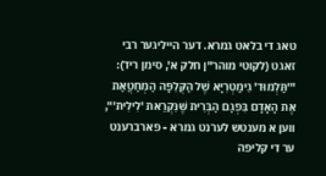טאג די בלאט גמרא. דער הייליגער רבי זאגט (לקוטי מוהר"ן חלק א', סימן ריד): "'תַּלְמוּד' גִימַטְרִיָא שֶׁל הַקְּלִפָּה הַמְחַטֲאַת אֶת הָאָדָם בִּפְגַם הַבְּרִית שֶּׁנִּקְרֵאת 'לִילִית'", ווען א מענטש לערנט גמרא - פארברענט ער די קליפה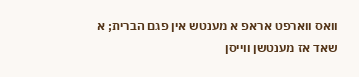וואס ווארפט אראפ א מענטש אין פגם הברית; א שאד אז מענטשן ווייסן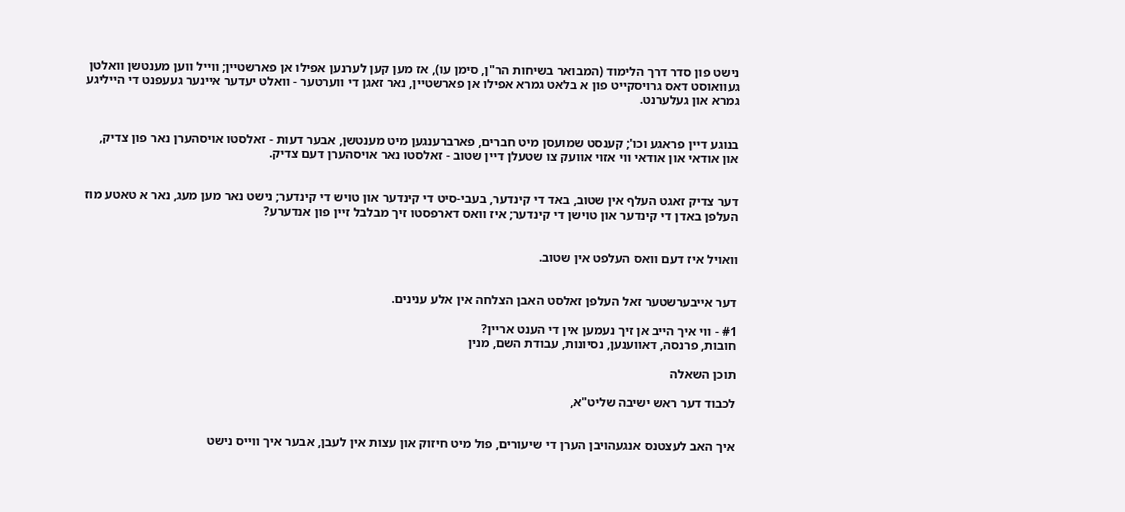נישט פון סדר דרך הלימוד (המבואר בשיחות הר"ן, סימן עו), אז מען קען לערנען אפילו אן פארשטיין; ווייל ווען מענטשן וואלטן געוואוסט דאס גרויסקייט פון א בלאט גמרא אפילו אן פארשטיין, נאר זאגן די ווערטער - וואלט יעדער איינער געעפנט די הייליגע גמרא און געלערנט.


בנוגע דיין פראגע וכו'; קענסט שמועסן מיט חברים, פארברענגען מיט מענטשן, אבער דעות - זאלסטו אויסהערן נאר פון צדיק, און אודאי און אודאי ווי אזוי אוועק צו שטעלן דיין שטוב - זאלסטו נאר אויסהערן דעם צדיק.


דער צדיק זאגט העלף אין שטוב, באד די קינדער, בעבי-סיט די קינדער און טויש די קינדער; נישט נאר מען מעג, נאר א טאטע מוז העלפן באדן די קינדער און טוישן די קינדער; איז וואס דארפסטו זיך מבלבל זיין פון אנדערע?


וואויל איז דעם וואס העלפט אין שטוב.


דער אייבערשטער זאל העלפן זאלסט האבן הצלחה אין אלע ענינים.

#1 - ווי איך הייב אן זיך נעמען אין די הענט אריין?
חובות, פרנסה, דאווענען, נסיונות, עבודת השם, מנין

תוכן השאלה

לכבוד דער ראש ישיבה שליט"א,


איך האב לעצטנס אנגעהויבן הערן די שיעורים, פול מיט חיזוק און עצות אין לעבן, אבער איך ווייס נישט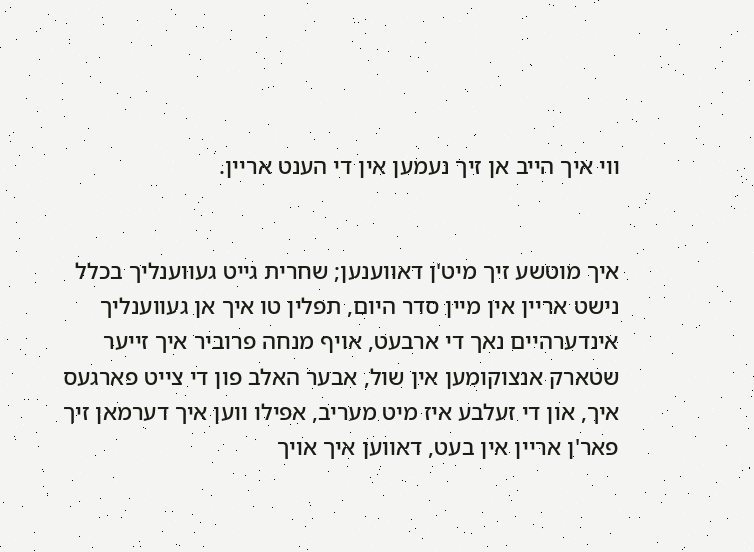ווי איך הייב אן זיך נעמען אין די הענט אריין.


איך מוטשע זיך מיט'ן דאווענען; שחרית גייט געווענליך בכלל נישט אריין אין מיין סדר היום, תפלין טו איך אן געווענליך אינדערהיים נאך די ארבעט, אויף מנחה פרוביר איך זייער שטארק אנצוקומען אין שול, אבער האלב פון די צייט פארגעס איך, און די זעלבע איז מיט מעריב, אפילו ווען איך דערמאן זיך פאר'ן אריין אין בעט, דאווען איך אויך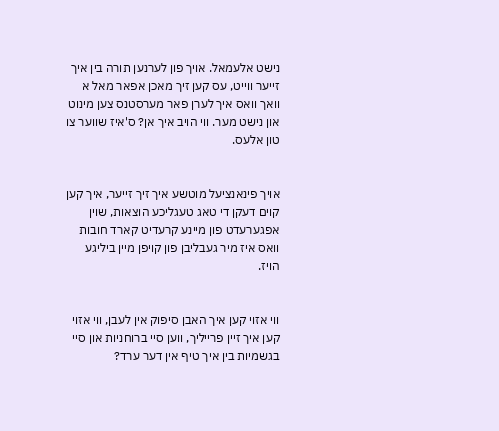נישט אלעמאל. אויך פון לערנען תורה בין איך זייער ווייט, עס קען זיך מאכן אפאר מאל א וואך וואס איך לערן פאר מערסטנס צען מינוט און נישט מער. ווי הויב איך אן? ס'איז שווער צו טון אלעס.


אויך פינאנציעל מוטשע איך זיך זייער, איך קען קוים דעקן די טאג טעגליכע הוצאות, שוין אפגערעדט פון מיינע קרעדיט קארד חובות וואס איז מיר געבליבן פון קויפן מיין ביליגע הויז.


ווי אזוי קען איך האבן סיפוק אין לעבן, ווי אזוי קען איך זיין פרייליך, ווען סיי ברוחניות און סיי בגשמיות בין איך טיף אין דער ערד?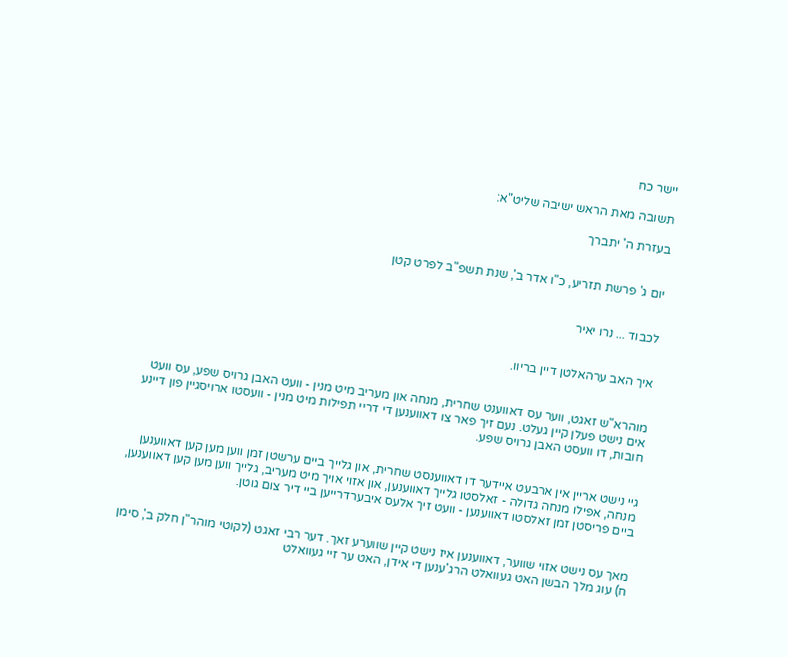יישר כח

תשובה מאת הראש ישיבה שליט"א:

בעזרת ה' יתברך


יום ג' פרשת תזריע, כ"ו אדר ב', שנת תשפ"ב לפרט קטן


לכבוד ... נרו יאיר


איך האב ערהאלטן דיין בריוו.


מוהרא"ש זאגט, ווער עס דאווענט שחרית, מנחה און מעריב מיט מנין - וועט האבן גרויס שפע, עס וועט אים נישט פעלן קיין געלט. נעם זיך פאר צו דאווענען די דריי תפילות מיט מנין - וועסטו ארויסגיין פון דיינע חובות, דו וועסט האבן גרויס שפע.


גיי נישט אריין אין ארבעט איידער דו דאווענסט שחרית, און גלייך ביים ערשטן זמן ווען מען קען דאווענען מנחה, אפילו מנחה גדולה - זאלסטו גלייך דאווענען, און אזוי אויך מיט מעריב, גלייך ווען מען קען דאווענען, ביים פריסטן זמן זאלסטו דאווענען - וועט זיך אלעס איבערדרייען ביי דיר צום גוטן.


מאך עס נישט אזוי שווער, דאווענען איז נישט קיין שווערע זאך. דער רבי זאגט (לקוטי מוהר"ן חלק ב', סימן ח) עוג מלך הבשן האט געוואלט הרג'ענען די אידן, האט ער זיי געוואלט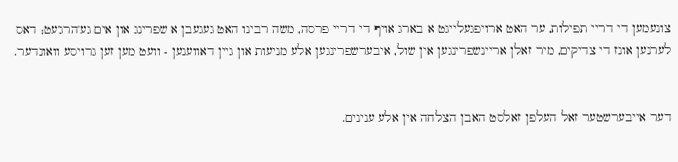צונעמען די דריי תפילות, ער האט ארויפגעלייגט א בארג אויף די דריי פרסה, משה רבינו האט געגעבן א שפרינג און אים גע'הרג'עט; דאס לערנען אונז די צדיקים, מיר זאלן אריינשפרינגען אין שול, איבערשפרינגען אלע מניעות און גיין דאווענען - וועט מען זען גרויסע וואונדער.


דער אייבערשטער זאל העלפן זאלסט האבן הצלחה אין אלע ענינים.